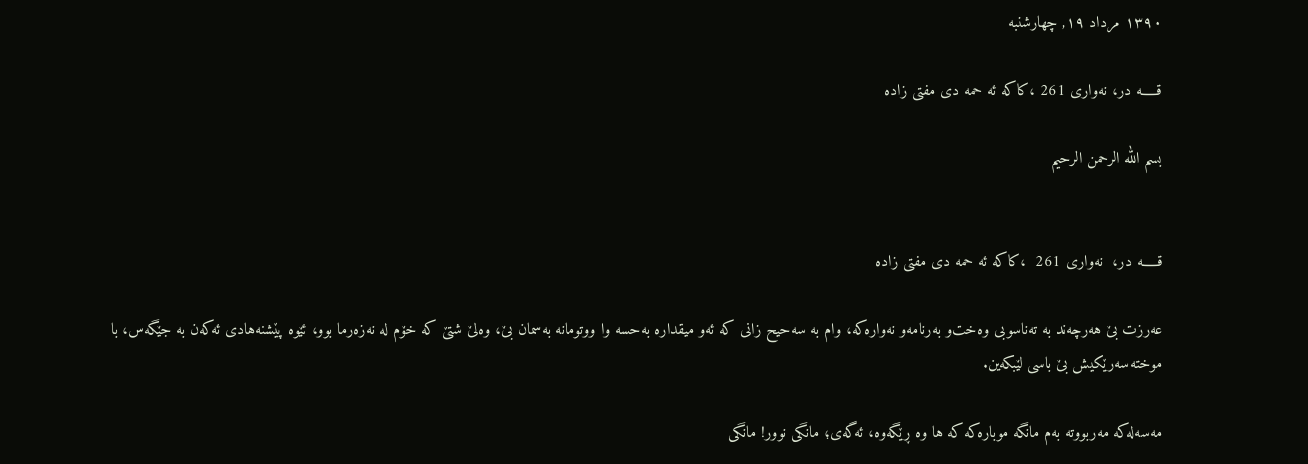۱۳۹۰ مرداد ۱۹, چهارشنبه

قـــــه در، نه‌‌‌‌واری 261 ،کاکه ئه حمه دی مفتی زاده

بسم الله الرحمن الرحیم


قـــــه در،  نه‌‌‌‌واری 261  ،کاکه ئه حمه دی مفتی زاده

عه‌‌‌‌رزت بێ هه‌‌‌‌رچه‌‌‌‌ند به ته‌‌‌‌ناسوبی وه‌‌‌‌خت‌و به‌‌‌‌رنامه‌‌‌‌و نه‌‌‌‌واره‌‌‌‌که، وام به سه‌‌‌‌حیح زانی که ئه‌‌‌‌و میقداره به‌‌‌‌حسه وا ووتومانه به‌‌‌‌سمان بێ، وه‌‌‌‌لێ شتێ که خۆم له نه‌‌‌‌زه‌‌‌‌رما بوو، ئێوه‌ پێشنه‌‌‌‌هادی ئه‌‌‌‌که‌‌‌‌ن به جێگه‌‌‌‌س، با موخته‌‌‌‌سه‌‌‌‌رێکیش بێ باسی لێبکه‌‌‌‌ین.

مه‌‌‌‌سه‌‌‌‌له‌‌‌‌که مه‌‌‌‌ربووته به‌‌‌‌م مانگه موباره‌‌‌‌که که ها وه ڕێگه‌‌‌‌وه، ئه‌‌‌‌گه‌‌‌‌ی؛ مانگی نوور! مانگی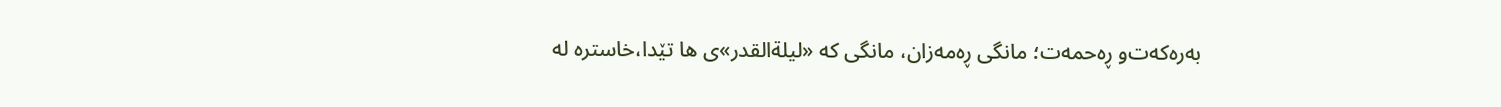به‌‌‌‌ره‌‌‌‌که‌‌‌‌ت‌‌‌‌و ڕه‌‌‌‌حمه‌‌‌‌ت؛ مانگی ڕه‌‌‌‌مه‌‌‌‌زان، مانگی که «لیلةالقدر»ی ها تێدا،خاستره له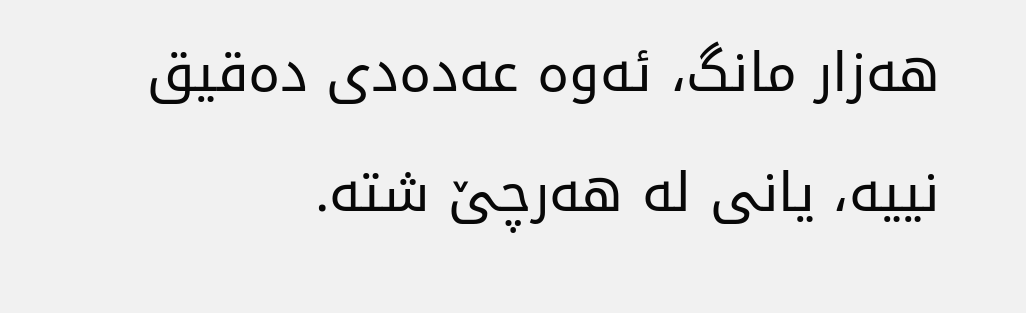هه‌‌‌‌زار مانگ، ئه‌‌‌‌وه عه‌‌‌‌ده‌‌‌‌دی ده‌‌‌‌قیق نییه،‌ یانی له هه‌‌‌‌رچێ شته.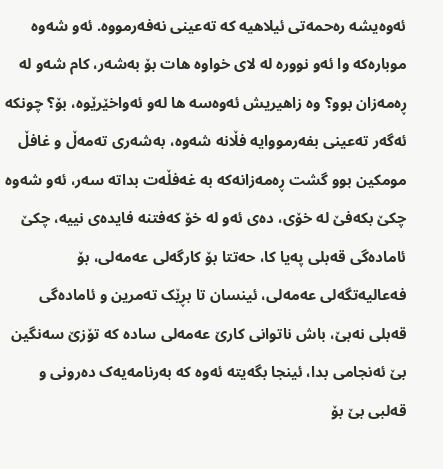ئه‌‌‌‌وه‌‌‌‌یشه ره‌‌‌‌حمه‌‌‌‌تی ئیلاهیه که ته‌‌‌‌عینی نه‌‌‌‌فه‌‌‌‌رمووه. ئه‌‌‌‌و شه‌‌‌‌وه موباره‌‌‌‌که وا ئه‌‌‌‌و نووره له لای خواوه هات بۆ به‌‌‌‌شه‌‌‌‌ر، کام شه‌‌‌‌و له ڕه‌‌‌‌مه‌‌‌‌زان بوو؟ وه زاهیریش ئه‌‌‌‌وه‌‌‌‌سه ها له‌‌‌‌و ئه‌‌‌‌واخێرێو‌‌‌‌ه، بۆ؟ چونکه ئه‌‌‌‌گه‌‌‌‌ر ته‌‌‌‌عینی بفه‌‌‌‌‌رمووایه‌ فڵانه شه‌‌‌‌وه، به‌‌‌‌شه‌‌‌‌ری ته‌‌‌‌مه‌ڵ و غافڵ مومکین بوو گشت ڕه‌‌‌‌مه‌‌‌‌زانه‌‌‌‌که به غه‌‌‌‌فڵه‌‌‌‌ت بداته سه‌‌‌‌ر، ئه‌‌‌‌و شه‌‌‌‌وه چکێ بکه‌‌‌‌فێ له‌ خۆی، ده‌‌‌‌ی ئه‌‌‌‌و له خۆ که‌‌‌‌‌‌‌‌فتنه فایده‌‌‌‌ی نییه‌، چکێ ئاماده‌‌‌‌گی قه‌‌‌‌بلی په‌‌‌‌یا کا، حه‌‌‌‌‌‌‌‌تتا بۆ کارگه‌‌‌‌لی عه‌‌‌‌مه‌‌‌‌لی، بۆ فه‌‌‌‌‌عالیه‌‌‌‌تگه‌لی‌ عه‌‌‌‌مه‌‌‌‌لی، ئینسان تا بڕێک ته‌‌‌‌مرین و ئاماده‌‌‌‌گی قه‌‌‌‌بلی نه‌‌‌‌بێ، باش ناتوانی کارێ عه‌‌‌‌مه‌‌‌‌لی ساده که تۆزێ سه‌‌‌‌نگین بێ ئه‌‌‌‌نجامی بدا، ئینجا بگه‌‌‌‌‌یته ئه‌‌‌‌وه که به‌‌‌‌رنامه‌‌‌‌یه‌‌‌‌ک ده‌رونی و قه‌‌‌‌لبی بێ بۆ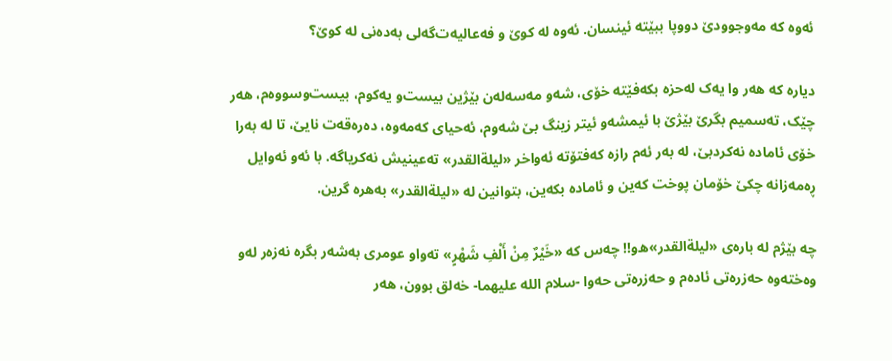ئه‌‌‌‌وه که مه‌‌‌‌وجوودێ دووپا ببێته ئینسان. ئه‌‌‌‌وه له کوێ و فه‌‌‌‌عالیه‌‌‌‌ت‌‌‌‌گه‌‌‌‌لی به‌‌‌‌ده‌‌‌‌نی له کوێ؟

دیاره که هه‌‌‌‌ر وا یه‌‌‌‌ک له‌‌‌‌حزه بکه‌‌‌‌فێته خۆی، شه‌‌‌‌و مه‌‌‌‌سه‌‌‌‌له‌‌‌‌ن بێژین بیست‌‌‌‌و یه‌کوم، بیست‌‌‌‌وسووه‌‌‌‌م، هه‌‌‌‌ر چێک، ته‌‌‌‌سمیم بگرێ بێژێ با ئیمشه‌‌‌‌و ئیتر زینگ بێ شه‌‌‌‌وم، ئه‌‌‌‌حیای که‌‌‌‌مه‌‌‌‌وه‌، ده‌‌‌‌ره‌‌‌‌قه‌‌‌‌ت نایێ، تا له به‌‌‌‌را خۆی ئاماده نه‌‌‌‌کردبێ، له به‌‌‌‌ر ئه‌‌‌‌م رازه‌‌‌‌ که‌‌‌‌فتۆته ئه‌‌‌‌واخر «لیلةالقدر» ته‌‌‌‌عینیش نه‌‌‌‌کریاگه. با ئه‌‌‌‌و ئه‌‌‌‌وایل ڕه‌‌‌‌مه‌‌‌‌زانه چکێ خۆمان پوخت که‌‌‌‌ین و ئاماده بکه‌‌‌‌ین، بتوانین له «لیلةالقدر» به‌هره گرین.

چه بێژم له باره‌‌‌‌ی «لیلةالقدر»ه‌‌‌‌و!! چه‌‌‌‌س که «خَيْرٌ مِنْ أَلْفِ شَهْرٍ» ته‌‌‌‌واو عومری به‌‌‌‌شه‌‌‌‌ر بگره نه‌‌‌‌زه‌‌‌‌ر له‌‌‌‌و وه‌‌‌‌خته‌‌‌‌وه حه‌‌‌‌زره‌‌‌‌تی ئاده‌‌‌‌م و حه‌‌‌‌زره‌‌‌‌تی حه‌‌‌‌وا -سلام الله علیهما- خه‌‌‌‌لق بوون، هه‌‌‌‌ر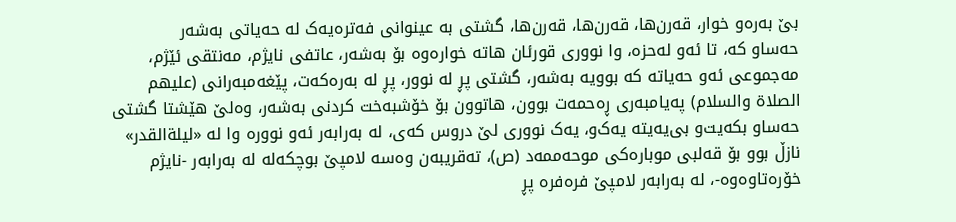بێ به‌‌‌‌ره‌‌‌‌و خوار، قه‌‌‌‌رن‌‌‌‌ها، قه‌‌‌‌رن‌‌‌‌ها، قه‌‌‌‌‌رن‌‌‌‌ها، گشتی به ‌‌‌‌عینوانی فه‌‌‌‌تره‌‌‌‌یه‌‌‌‌ک له ‌‌‌‌حه‌‌‌‌یاتی به‌‌‌‌شه‌‌‌‌ر حه‌‌‌‌ساو ‌‌‌‌که، تا ئه‌‌‌‌و له‌‌‌‌حزه‌‌‌‌، وا نووری قورئان هاته خواره‌‌‌‌وه بۆ به‌‌‌‌شه‌‌‌‌ر، عاتفی نایژم، مه‌‌‌‌نتقی ئێژم، مه‌‌‌‌جموعی ئه‌‌‌‌و حه‌‌‌‌یاته که بوویه به‌‌‌‌شه‌‌‌‌ر، گشتی پڕ له نوور، پڕ له به‌‌‌‌ره‌‌‌‌که‌‌‌‌ت، پێغه‌‌‌‌مبه‌رانی (علیهم الصلاة والسلام) په‌‌‌‌یامبه‌ری ڕه‌‌‌‌حمه‌‌‌‌ت بوون، هاتوون بۆ خۆشبه‌‌‌‌خت کردنی به‌‌‌‌شه‌‌‌‌ر، وه‌‌‌‌لێ هێشتا گشتی حه‌‌‌‌ساو بکه‌‌‌‌یت‌و بی‌‌‌‌یه‌‌‌‌یته یه‌‌‌‌ک‌و، یه‌ک نووری لێ دروس که‌‌‌‌ی، له به‌‌‌‌رابه‌‌‌‌ر ئه‌‌‌‌و نووره وا له «لیلةالقدر» نازڵ بوو بۆ قه‌‌‌‌لبی موباره‌‌‌‌کی موحه‌ممه‌د (ص)، ته‌‌‌‌قریبه‌‌‌‌ن وه‌‌‌‌سه لامپێ بوچکه‌‌‌‌له له به‌‌‌‌رابه‌‌‌‌ر -نایژم خۆره‌‌‌‌تاوه‌‌‌‌وه-، له به‌‌‌‌‌رابه‌‌‌‌ر لامپێ فره‌‌‌‌فره پڕ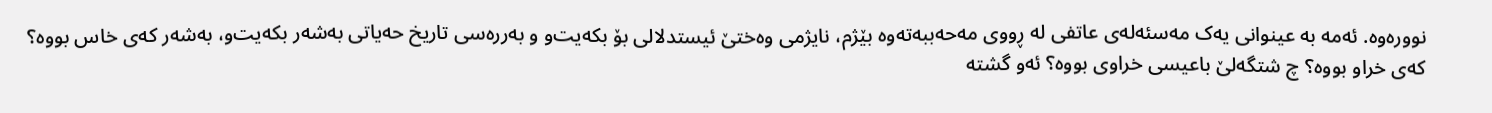نووره‌‌‌‌وه. ئه‌‌‌‌مه به عینوانی یه‌‌‌‌ک مه‌‌‌‌سئه‌‌‌‌له‌‌‌‌ی عاتفی له ڕووی مه‌‌‌‌‌‌‌‌‌‌‌‌‌‌‌‌حه‌‌‌‌ببه‌‌‌‌ته‌‌‌‌وه بێژم، نایژمی وه‌‌‌‌ختێ ئیستدلالی بۆ بکه‌‌‌‌‌‌‌‌یت‌و و به‌‌‌‌رره‌‌‌‌سی تاریخ حه‌‌‌‌یاتی به‌‌‌‌شه‌‌‌‌ر بکه‌‌‌‌یت‌و، به‌‌‌‌شه‌‌‌‌ر که‌‌‌‌ی خاس بووه؟ که‌‌‌‌ی خراو بووه؟ چ شتگه‌‌‌‌لێ باعیسی خراوی بووه؟ ئه‌‌‌‌و گشته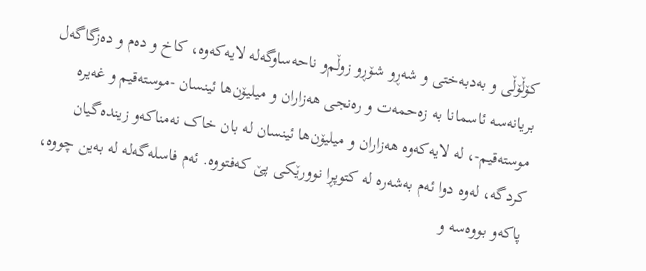کۆڵۆڵی و به‌‌‌‌‌‌‌‌دبه‌‌‌‌ختی و شه‌‌‌‌ڕو شۆڕو زوڵم‌‌‌‌‌و ناحه‌‌‌‌ساوگه‌‌‌‌له لایه‌‌‌‌که‌‌‌‌وه، کاخ و ده‌‌‌‌م و ده‌‌‌‌زگاگه‌‌‌‌ل بریانه‌سه ئاسمانا به زه‌‌‌‌حمه‌‌‌‌ت و ره‌‌‌‌نجی هه‌‌‌‌زاران و میلیۆن‌‌‌‌ها ئینسان -موسته‌‌‌‌قیم و غه‌‌‌‌یره موسته‌‌‌‌قیم-، له لایه‌‌‌‌که‌‌‌‌‌وه هه‌‌‌‌زاران و میلیۆن‌‌‌‌ها ئینسان له بان خاک نه‌‌‌‌مناکه‌‌‌‌و زینده‌‌‌‌گیان کردگه، له‌‌‌‌وه دوا ئه‌‌‌‌م به‌‌‌‌شه‌‌‌‌ره له کتوپڕا نوورێکی پێ که‌فتووه‌. ئه‌‌‌‌م فاسله‌‌‌‌گه‌‌‌‌له له ‌‌‌‌به‌‌‌‌ین چووه، پاکه‌‌‌‌و بووه‌‌‌‌سه و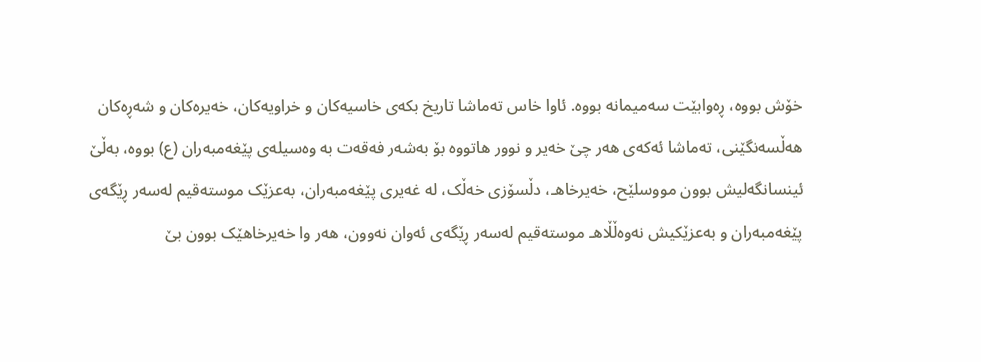خۆش بووه، ڕه‌‌‌‌وابێت سه‌‌‌‌میمانه بووه‌‌‌‌. ئاوا خاس ته‌‌‌‌ماشا تاریخ بکه‌‌‌‌ی خاسیه‌‌‌‌‌کان و خراویه‌‌‌‌‌کان، خه‌‌‌‌یره‌‌‌‌کان و شه‌‌‌‌ڕه‌‌‌‌کان هه‌‌‌‌ڵسه‌‌‌‌‌نگێنی، ته‌‌‌‌ماشا ئه‌‌‌‌که‌‌‌‌ی هه‌‌‌‌ر چێ خه‌‌‌‌یر و نوور هاتووه بۆ به‌‌‌‌شه‌‌‌‌ر فه‌‌‌‌قه‌‌‌‌ت به وه‌‌‌‌‌سیله‌‌‌‌ی پێغه‌‌‌‌مبه‌‌‌‌ران (ع) بووه، به‌‌‌‌ڵێ ئینسانگه‌‌‌‌لیش بوون مووسلێح، خه‌‌‌‌یرخاهـ، دڵسۆزی خه‌‌‌‌ڵک، له غه‌‌‌‌یری پێغه‌‌‌‌مبه‌‌‌‌ران، به‌‌‌‌عزێک موسته‌‌‌‌قیم له‌سه‌‌‌‌ر ڕێگه‌ی پێغه‌‌‌‌مبه‌‌‌‌ران و به‌‌‌‌عزێکیش نه‌‌‌‌وه‌‌‌‌ڵڵاهـ موسته‌‌‌‌قیم له‌سه‌‌‌‌ر ڕێگه‌‌‌‌ی ئه‌‌‌‌وان نه‌‌‌‌وون، هه‌‌‌‌ر وا خه‌‌‌‌یرخاهێک بوون بێ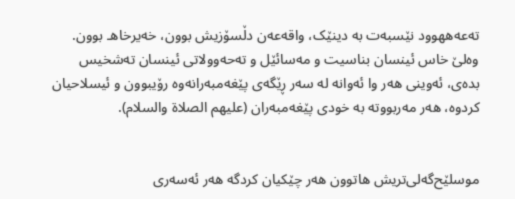ته‌‌‌‌عه‌‌‌‌ههوود نێسبه‌‌‌‌ت به دینێک، واقه‌‌‌‌عه‌‌‌‌ن دڵسۆزیش بوون، خه‌‌‌‌یرخاهـ بوون. وه‌‌‌‌لێ خاس ئینسان بناسیت و مه‌‌‌‌سائێل و ته‌‌‌‌حه‌‌‌‌وولاتی ئینسان ته‌‌‌‌شخیس بده‌‌‌‌ی، ئه‌‌‌‌وینی هه‌‌‌‌ر وا ئه‌‌‌‌وانه له سه‌‌‌‌ر ڕێگه‌‌‌‌ی پێغه‌‌‌‌مبه‌‌‌‌رانه‌‌‌‌وه رۆیبوون و ئیسلاحیان کردوه، هه‌ر مه‌‌‌‌ربووته به خودی پێغه‌‌‌‌مبه‌‌‌‌ران (علیهم الصلاة والسلام).


موسلێح‌‌‌‌گه‌‌‌‌لی‌‌‌‌تریش هاتوون هه‌‌‌‌ر چێکیان کردگه هه‌‌‌‌‌ر ئه‌‌‌‌سه‌‌‌ری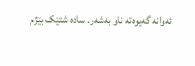ئه‌‌‌‌وانه گه‌‌‌‌یوه‌ته‌ ناو به‌‌‌‌شه‌‌‌‌ر. ساده شتێک بێژم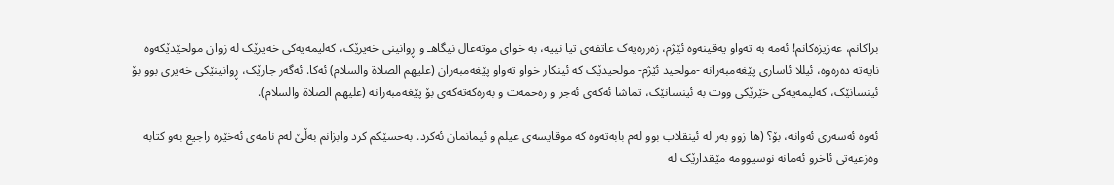براکانم، عه‌‌‌‌زیزه‌‌‌‌کانم! ئه‌‌‌‌مه به ته‌‌‌‌واو یه‌‌‌‌قینه‌‌‌‌وه ئێژم، زه‌‌‌‌رره‌‌‌‌یه‌‌‌‌ک عاتفه‌‌‌‌ی تیا نییه‌، به خوای موته‌‌‌‌عال ‌نیگاهـ و ڕوانینی خه‌‌‌‌یرێک، که‌‌‌‌لیمه‌‌‌‌یه‌‌‌‌کی خه‌‌‌‌‌‌‌‌یرێک له زوان مولحێدێکه‌وه‌‌‌‌‌‌‌‌ نایه‌ته‌‌‌‌ ده‌‌‌‌‌ره‌‌‌‌وه‌، ئیللا ئاساری پێغه‌‌‌‌مبه‌‌‌‌رانه -مولحید ئێژم- مولحیدێک که ئینکار خواو ته‌‌‌‌واو پێغه‌‌‌‌مبه‌‌‌‌ران (علیهم الصلاة والسلام) ئه‌‌‌‌کا. ئه‌‌‌‌گه‌‌‌‌ر جارێک، ڕوانینێکی خه‌‌‌‌یری بوو بۆ ئینسانێک، که‌‌‌‌لیمه‌‌‌‌یه‌‌‌‌کی خێرێکی ووت به‌ ئینسانێک، تماشا ئه‌‌‌‌که‌‌‌‌ی ئه‌‌‌‌جر و ره‌‌‌‌حمه‌‌‌‌ت و به‌‌‌‌ره‌‌‌‌که‌‌‌‌ته‌‌‌‌که‌‌‌‌ی بۆ پێغه‌‌‌‌مبه‌‌‌‌رانه (علیهم الصلاة والسلام).

ئه‌‌‌‌وه ئه‌‌‌‌‌سه‌‌‌ری ئه‌‌‌‌وانه، بۆ؟ (ها زوو به‌‌‌‌ر له ئینقلاب بوو له‌‌‌‌م بابه‌‌‌‌‌ته‌‌‌‌وه که موقایسه‌‌‌‌ی عیلم و ئیمانمان ئه‌‌‌‌کرد. به‌‌‌‌حسێکم کرد وابزانم به‌‌‌‌ڵێ له‌‌‌‌م نامه‌‌‌‌ی ئه‌‌‌‌خێره راجیع به‌‌‌‌و کتابه وه‌‌‌‌زعیه‌‌‌‌تی ئاخرو ئه‌‌‌‌مانه نوسیوومه مێقدارێک له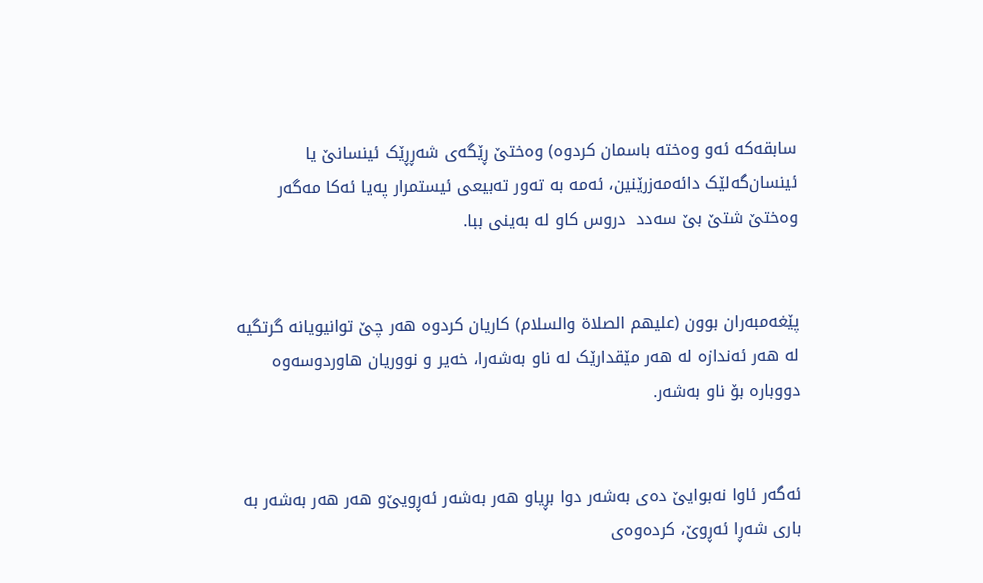سابقه‌‌‌‌که ئه‌‌‌‌و وه‌‌‌‌خته باسمان کردوه) وه‌‌‌‌ختێ ڕێگه‌‌‌‌‌ی شه‌‌‌‌ڕڕێک ئینسانێ یا ئینسان‌‌‌‌‌‌‌‌گه‌‌‌‌لێک دائه‌مه‌‌‌‌زرێنین، ئه‌‌‌‌مه به ته‌‌‌‌ور ته‌‌‌‌بیعی ئیستمرار ‌‌‌‌په‌‌‌‌یا ئه‌‌‌‌کا مه‌‌‌‌گه‌‌‌‌ر وه‌‌‌‌ختێ شتێ بێ‌ سه‌دد  دروس کاو له به‌‌‌‌ینی ببا.


پێغه‌‌‌‌مبه‌‌‌‌ران بوون (علیهم الصلاة والسلام) کاریان کردوه هه‌‌‌‌ر چێ توانیویانه گرتگیه له هه‌‌‌‌ر ئه‌‌‌‌ندازه له هه‌‌‌‌ر مێقدارێک له ناو به‌‌‌‌شه‌‌‌‌را، خه‌‌‌‌یر و نووریان هاوردوسه‌‌‌‌وه دووباره بۆ ناو به‌‌‌‌شه‌‌‌‌ر.


ئه‌‌‌‌گه‌‌‌‌ر ئاوا نه‌‌‌‌بوایێ ده‌‌‌‌ی به‌‌‌‌شه‌‌‌‌ر دوا بڕیاو هه‌‌‌‌ر به‌شه‌ر ئه‌‌‌‌ڕویێ‌و هه‌‌‌‌ر هه‌‌‌‌ر به‌‌‌‌شه‌‌‌‌ر به باری شه‌‌‌‌ڕا ئه‌‌‌‌ڕوێ، کرده‌‌‌‌وه‌‌‌‌ی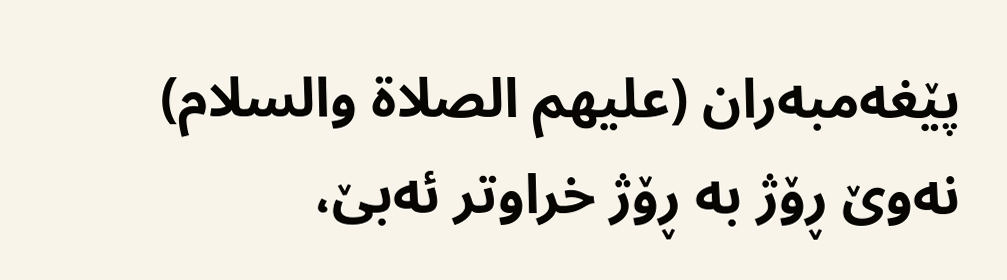پێغه‌‌‌‌مبه‌‌‌‌‌ران (علیهم الصلاة والسلام) نه‌‌‌‌وێ ڕۆژ به ڕۆژ خراوتر ئه‌‌‌‌بێ،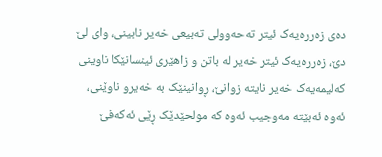ده‌‌‌‌ی زه‌‌‌‌رره‌‌‌‌یه‌‌‌‌‌ک ئیتر ته‌‌‌‌حه‌‌‌‌وولی ته‌‌‌‌بیعی خه‌‌‌‌یر نابینی، وای لێ دێ، زه‌‌‌‌رره‌‌‌‌یه‌‌‌‌ک ئیتر خه‌‌‌‌یر له باتن و زاهێری ئینسانێکا ناوینی که‌‌‌‌لیمه‌‌‌‌یه‌‌‌‌ک خه‌‌‌‌یر نایته زوانێ، ڕوانینێک به خه‌‌‌‌یرو ناوێنی، ئه‌‌‌‌وه ئه‌‌‌‌بێته مه‌‌‌‌وجیب ئه‌‌‌‌وه که مولحێدێک ڕێی ئه‌‌‌‌که‌‌‌‌فێ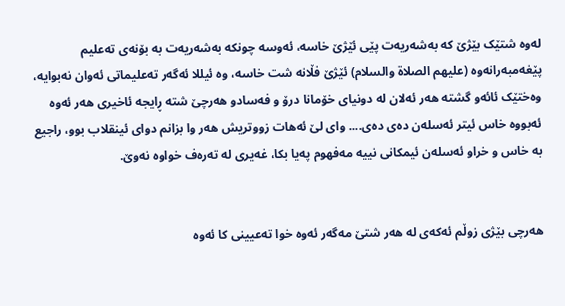له‌‌‌‌وه شتێک بێژێ که به‌‌‌‌شه‌‌‌‌ریه‌ت پێی ئێژێ خاسه، ئه‌‌‌‌وسه چونکه به‌‌‌‌شه‌‌‌‌ریه‌‌‌‌ت به بۆنه‌‌‌‌ی ته‌‌‌‌علیم پێغه‌‌‌‌مبه‌‌‌‌رانه‌‌‌‌وه (علیهم الصلاة والسلام) ئێژێ فڵانه‌ شت خاسه، وه ئیللا ئه‌‌‌‌گه‌‌‌‌ر ته‌‌‌‌علیماتی ئه‌‌‌‌وان نه‌‌‌‌بوایه، وه‌‌‌‌ختێک ئائه‌‌‌‌و گشته هه‌‌‌‌ر ئه‌‌‌‌لان له دونیای خۆمانا درۆ و فه‌‌‌‌سادو هه‌‌‌‌رچێ شته ڕایجه ئاخیری هه‌‌‌‌ر ئه‌‌‌‌وه ئه‌‌‌‌بووه خاس ئیتر ئه‌‌‌‌سله‌‌‌‌ن ده‌‌‌‌ی ده‌‌‌‌ی.... وای لێ ئه‌‌‌‌هات زووتریش هه‌‌‌‌ر وا بزانم دوای ئینقلاب بوو، راجیع به خاس و خراو ئه‌‌‌‌سله‌‌‌‌ن ئیمکانی نییه‌ مه‌‌‌‌فهوم په‌‌‌‌یا بکا، غه‌‌‌‌یری له ته‌‌‌‌ره‌‌‌‌ف خواوه نه‌‌‌‌وێ.


هه‌‌‌‌رچی بێژی زوڵم ئه‌‌‌‌که‌‌‌‌ی له‌ هه‌ر شتێ مه‌‌‌‌گه‌‌‌‌ر ئه‌‌‌‌وه خوا ته‌‌‌‌عیینی کا ئه‌‌‌‌وه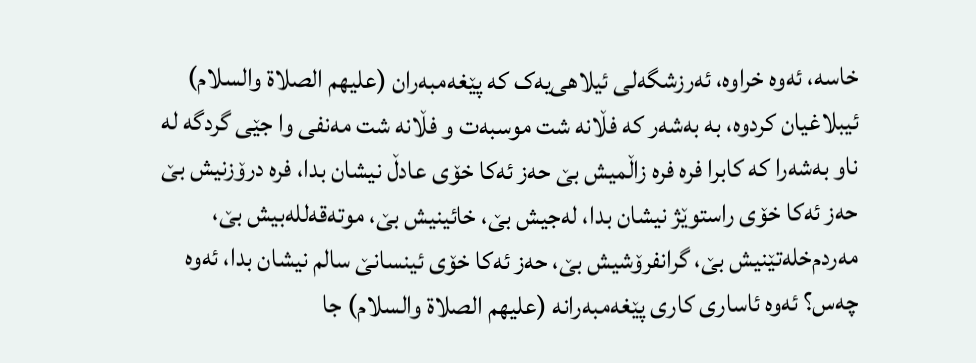خاسه، ئه‌‌‌‌وه خراوه، ئه‌‌‌‌رزشگه‌‌‌‌لی ئیلاهی‌‌‌‌یه‌‌‌‌ک که پێغه‌‌‌‌مبه‌‌‌‌ران (علیهم الصلاة والسلام)  ئیبلاغیان کردوه، به به‌‌‌‌شه‌‌‌‌ر که فڵانه‌ شت موسبه‌‌‌‌ت و فڵانه‌ شت مه‌‌‌‌نفی وا جێی گردگه له ناو به‌‌‌‌شه‌‌‌‌را که کابرا فره فره زاڵمیش بێ حه‌‌‌‌ز ئه‌‌‌‌کا خۆی عادڵ نیشان بدا، فره درۆزنیش بێ حه‌‌‌‌ز ئه‌‌‌‌کا خۆی راستوێژ نیشان بدا، له‌جیش بێ، خائینیش بێ، موته‌‌‌‌قه‌‌‌‌لله‌بیش بێ، مه‌‌‌‌ردم‌خله‌‌‌‌تێنیش بێ، گرانفرۆشیش بێ، حه‌‌‌‌ز ئه‌‌‌‌‌‌‌‌کا خۆ‌‌‌‌ی ئینسانێ سالم نیشان بدا، ئه‌‌‌‌وه چه‌‌‌‌س؟ ئه‌‌‌‌وه ئاساری کاری پێغه‌‌‌‌‌مبه‌‌‌‌رانه (علیهم الصلاة والسلام) جا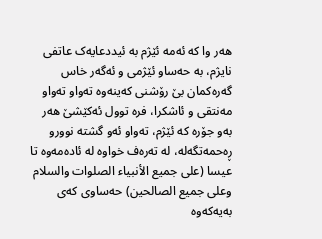هه‌‌‌‌ر وا که ئه‌‌‌‌مه ئێژم به ئیددعایه‌‌‌‌ک عاتفی نایژم، به حه‌‌‌‌ساو ئێژمی و ئه‌‌‌‌گه‌‌‌‌ر خاس گه‌‌‌‌ره‌‌‌‌کمان بێ رۆشنی که‌‌‌‌ینه‌‌‌‌وه ته‌‌‌‌‌واو ته‌‌‌‌واو مه‌نتقی و ئاشکرا، فره توول ئه‌‌‌‌کێشێ هه‌‌‌‌ر به‌‌‌‌و جۆره که ئێژم، ته‌‌‌‌‌‌‌‌واو ئه‌‌‌‌و گشته نوورو ڕه‌‌‌‌حمه‌‌‌‌تگه‌‌‌‌له، له ته‌‌‌‌ره‌‌‌‌ف خواوه له ‌‌‌‌ئاده‌‌‌‌مه‌وه تا عیسا (علی جمیع الأنبیاء الصلوات والسلام وعلی جمیع الصالحین) حه‌‌‌‌ساوی که‌‌‌‌ی به‌یه‌‌‌‌که‌‌‌‌وه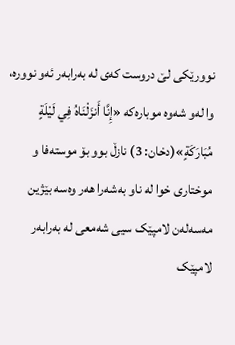نوورێکی لێ دروست که‌‌‌‌ی له به‌‌‌‌را‌‌‌‌به‌‌‌‌ر ئه‌‌‌‌و نووره، وا له‌‌‌‌و شه‌‌‌‌وه موباره‌‌‌‌که «إِنَّا أَنزَلْنَاهُ فِي لَيْلَةٍ مُبَارَكَةٍ»(دخان: 3) نازڵ بوو بۆ موسته‌‌‌‌فا و موختار‌‌‌ی خوا له ناو به‌‌‌‌شه‌‌‌‌را هه‌‌‌‌ر وه‌‌‌‌سه بێژین مه‌سه‌له‌ن لامپێک سیی شه‌‌‌‌معی له به‌‌‌‌رابه‌‌‌‌ر لامپێک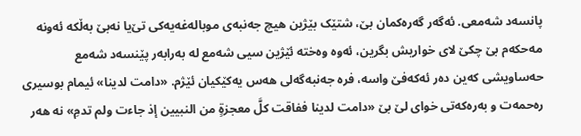پانسه‌د شه‌‌‌‌معی. ئه‌‌‌‌گه‌‌‌‌ر گه‌‌‌‌ره‌‌‌‌کمان بێ، شتێک بێژین هیچ جه‌‌‌‌نبه‌‌‌‌ی موباله‌‌‌‌غه‌‌‌‌یه‌‌‌‌کی تێ‌‌‌‌یا نه‌‌‌‌بێ به‌‌‌‌ڵکه ئه‌‌‌‌‌ونه مه‌‌‌‌حکه‌‌‌‌م بێ چکێ لای خواریش بگرین، ئه‌‌‌‌وه وه‌‌‌‌خته ئێژین سیی شه‌‌‌‌مع له به‌‌‌‌رابه‌‌‌‌ر پێنسه‌‌‌‌د شه‌‌‌‌مع حه‌‌‌‌ساویشی که‌‌‌‌ین ده‌‌‌‌ر ئه‌‌‌‌که‌فێ واسه، فره جه‌‌‌‌نبه‌‌‌‌گه‌‌‌‌لی هه‌‌‌‌س یه‌‌‌‌‌کێکیان ئێژم. «دامت لدینا» ئیمام بوسیری ره‌‌‌‌حمه‌‌‌‌ت و به‌‌‌‌ره‌‌‌‌که‌‌‌‌تی خوای لێ بێ «دامت لدینا ففاقت كلَّ معجزةٍ من النبیین إذ جاءت ولم تدمِ» نه هه‌‌‌‌ر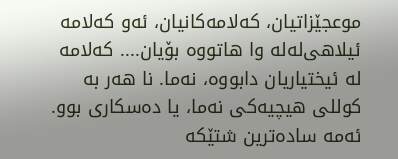موعجێزاتیان، که‌‌‌‌لامه‌‌‌‌کانیان، ئه‌‌‌‌و که‌‌‌‌لامه‌ ئیلاهی‌‌‌‌له‌له ‌‌‌‌وا هاتووه‌ بۆیان.... که‌‌‌‌لامه له ئیختیاریان دابووه، نه‌‌‌‌ما. نا هه‌‌‌‌ر به کوللی هیچیه‌‌‌‌کی نه‌‌‌‌ما، یا ده‌‌‌‌سکاری بوو. ئه‌‌‌‌‌مه ساده‌‌‌‌ترین شتێکه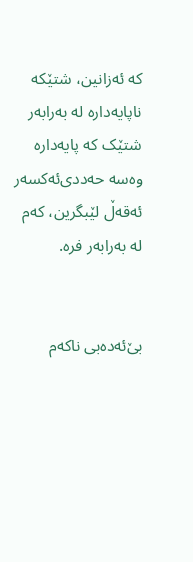که ئه‌‌‌‌زانین، شتێکه ناپایه‌‌‌‌داره له به‌‌‌‌رابه‌‌‌‌ر شتێک که پایه‌‌‌‌‌داره وه‌‌‌‌سه حه‌‌‌‌ددی‌‌‌‌ئه‌‌‌‌کسه‌‌‌‌ر ئه‌‌‌‌قه‌‌‌‌ڵ‌ ‌‌‌لێبگرین، که‌‌‌‌م له به‌‌‌‌رابه‌‌‌‌ر فره.


بێ‌‌‌‌ئه‌‌‌‌ده‌‌‌‌بی ناکه‌‌‌‌م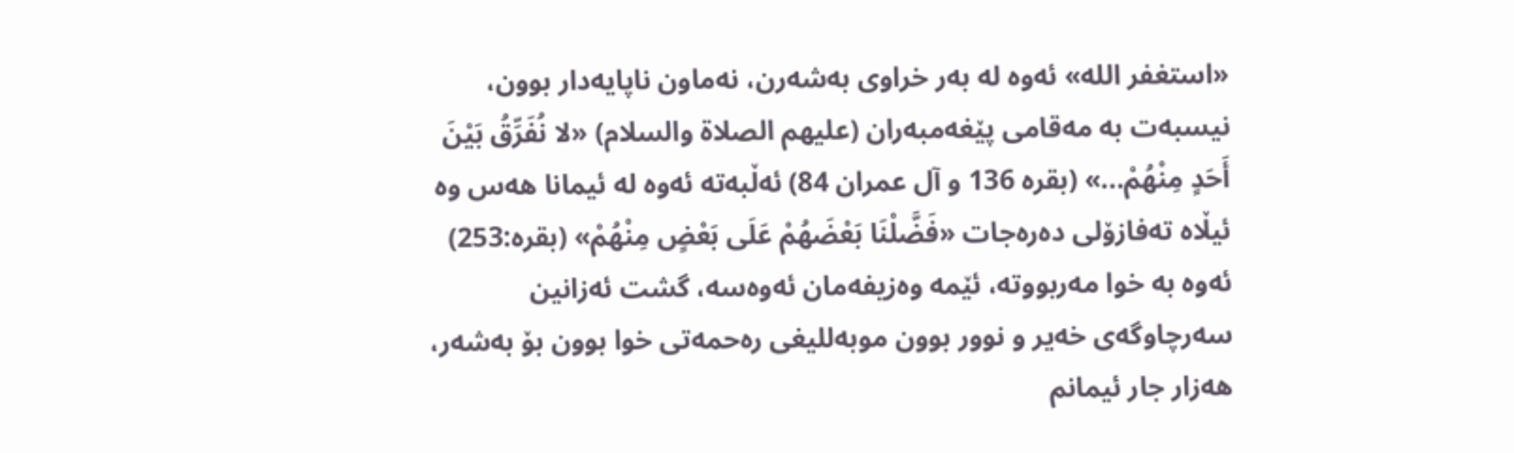«استغفر الله» ئه‌‌‌‌وه له به‌‌‌‌ر خراوی به‌‌‌‌شه‌‌‌‌رن، نه‌‌‌‌ماون ناپایه‌‌‌‌دار بوون، نیسبه‌‌‌‌ت به مه‌‌‌‌قامی پێغه‌‌‌‌مبه‌‌‌‌ران (علیهم الصلاة والسلام) «لا نُفَرِّقُ بَيْنَ أَحَدٍ مِنْهُمْ...» (بقره 136 و آل عمران 84) ئه‌‌‌‌ڵبه‌‌‌‌ته ئه‌‌‌‌وه له ئیمانا هه‌‌‌‌س وه ئیڵاه ته‌‌‌‌فازۆلی ده‌‌‌‌ره‌‌‌‌جات «فَضَّلْنَا بَعْضَهُمْ عَلَى بَعْضٍ مِنْهُمْ» (بقره:253) ئه‌‌‌‌وه به خوا مه‌‌‌‌ربووته، ئێمه وه‌‌‌‌زیفه‌‌‌‌مان ئه‌‌‌‌وه‌‌‌‌‌سه، گشت ئه‌‌‌‌زانین سه‌‌‌‌رچاوگه‌‌‌‌ی خه‌‌‌‌یر و نوور بوون موبه‌‌‌‌للیغی ره‌‌‌‌حمه‌‌‌‌تی خوا بوون بۆ به‌‌‌‌شه‌‌‌‌ر، هه‌‌‌‌زار جار ئیمانم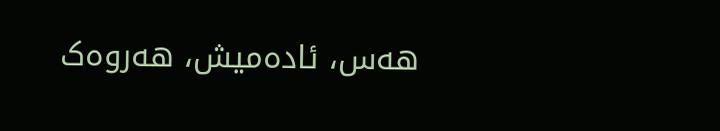هه‌‌‌‌س، ئاده‌‌‌‌میش، هه‌‌‌‌روه‌‌‌‌ک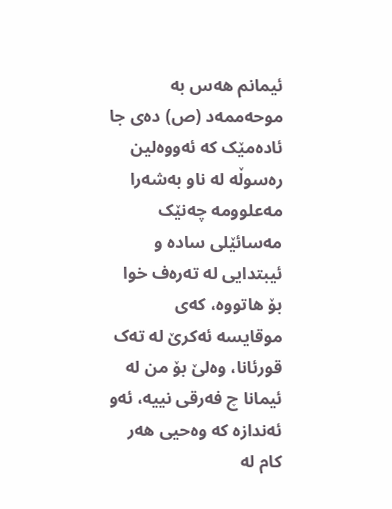ئیمانم هه‌‌‌‌س به موحه‌‌‌‌ممه‌‌‌‌د (ص) ده‌‌‌‌ی جا ئاده‌‌‌‌مێک که ئه‌‌‌‌ووه‌‌‌‌لین ره‌‌‌‌سوڵه له ناو به‌‌‌‌شه‌‌‌‌را مه‌‌‌‌‌علوومه چه‌‌‌‌نێک مه‌‌‌‌سائێلی ساده و ئیبتدایی له ته‌‌‌‌ره‌‌‌‌ف خوا بۆ هاتووه، که‌‌‌‌ی موقایسه ئه‌‌‌‌کرێ له ته‌‌‌‌ک قورئانا، وه‌‌‌‌لێ بۆ من له‌ ئیمانا چ فه‌رقی نییه‌، ئه‌‌‌‌و ئه‌‌‌‌‌ندازه که وه‌‌‌‌حیی هه‌‌‌‌ر کام له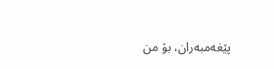پێغه‌‌‌‌مبه‌‌‌‌ران، بۆ من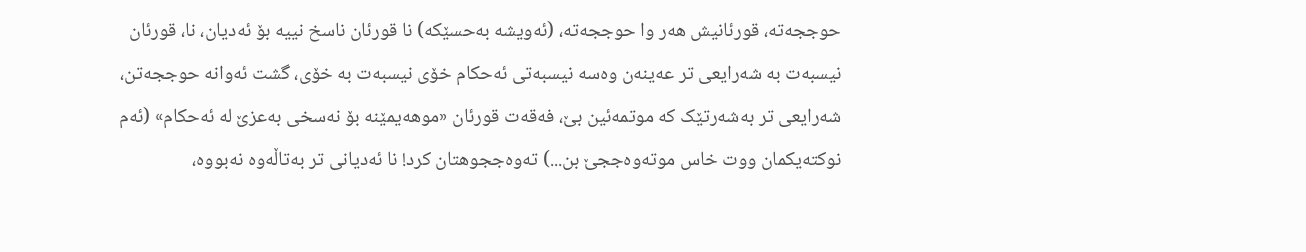حوججه‌‌‌‌ته، قورئانیش هه‌‌‌‌ر وا حوججه‌ته‌، (ئه‌‌‌‌ویشه به‌‌‌‌حسێکه) نا قورئان ناسخ نییه بۆ ئه‌‌‌‌دیان، نا، قورئان نیسبه‌‌‌‌ت به شه‌‌‌‌رایعی ‌‌‌‌تر عه‌‌‌‌ینه‌‌‌‌ن وه‌‌‌‌سه نیسبه‌‌‌‌تی ئه‌‌‌‌حکام خۆی نیسبه‌ت به‌ خۆی، گشت ئه‌‌‌‌وانه‌ حوججه‌‌‌‌تن، شه‌‌‌‌رایعی ‌‌‌‌تر به‌‌‌‌شه‌‌‌‌رتێک که موتمه‌‌‌‌ئین بێ، فه‌‌‌‌قه‌‌‌‌ت قورئان «موهه‌‌‌‌‌یمێنه بۆ نه‌‌‌‌سخی به‌‌‌‌عزێ له‌ ئه‌حکام» (ئه‌‌‌‌م نوکته‌‌‌‌یکمان ووت خاس موته‌‌‌‌وه‌‌‌‌ججێ بن...) ته‌‌‌‌وه‌‌‌‌‌ججوهتان کرد! نا ئه‌‌‌‌دیانی‌ ‌‌‌تر به‌‌‌‌تاڵه‌‌‌‌وه نه‌‌‌‌بووه،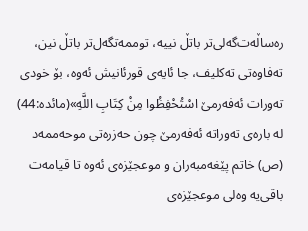ره‌‌‌‌ساڵه‌‌‌‌ت‌‌‌‌گه‌‌‌‌لی‌‌‌‌تر باتڵ نییه، توممه‌‌‌‌تگه‌‌‌‌ل‌‌‌‌تر باتڵ نین، ته‌‌‌‌فاوه‌‌‌‌تی ته‌‌‌‌کلیف، جا ئایه‌‌‌‌ی قورئانیش ئه‌‌‌‌وه، بۆ خودی ته‌‌‌‌ورات ئه‌‌‌‌فه‌‌‌‌رمێ اسْتُحْفِظُوا مِنْ كِتَابِ اللَّهِ»(مائده‌:44) له باره‌‌‌‌ی ته‌‌‌‌وراته ئه‌‌‌‌فه‌‌‌‌رمێ چون حه‌‌‌‌زره‌‌‌‌تی موحه‌‌‌‌ممه‌‌‌‌د (ص) خاتم پێغه‌‌‌‌مبه‌‌‌‌ران و موعجێزه‌‌‌‌ی ئه‌‌‌‌وه تا قیامه‌‌‌‌ت باقی‌‌‌‌‌یه وه‌‌‌‌لی موعجێزه‌ی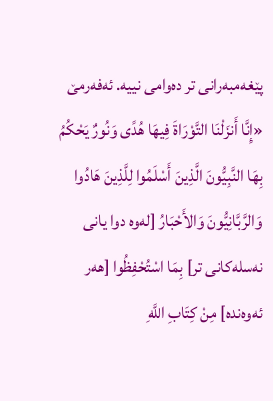پێغه‌‌‌‌مبه‌‌‌‌رانی ‌‌‌‌تر ده‌وامی نییه‌. ئه‌‌‌‌فه‌‌‌‌رمێ «إِنَّا أَنزَلْنَا التَّوْرَاةَ فِيهَا هُدًى وَنُورٌ يَحْكُمُ بِهَا النَّبِيُّونَ الَّذِينَ أَسْلَمُوا لِلَّذِينَ هَادُوا وَالرَّبَّانِيُّونَ وَالأَحْبَارُ [له‌‌‌‌وه دوا یانی نه‌‌‌‌سله‌‌‌‌کانی ‌‌‌‌تر] بِمَا اسْتُحْفِظُوا [هه‌‌‌‌ر ئه‌‌‌‌وه‌نده] مِنْ كِتَابِ اللَّهِ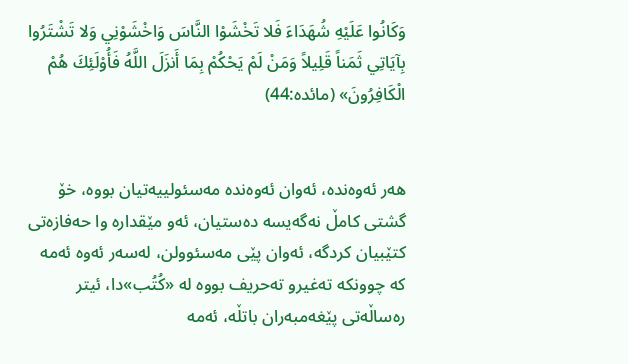وَكَانُوا عَلَيْهِ شُهَدَاءَ فَلا تَخْشَوْا النَّاسَ وَاخْشَوْنِي وَلا تَشْتَرُوا بِآيَاتِي ثَمَناً قَلِيلاً وَمَنْ لَمْ يَحْكُمْ بِمَا أَنزَلَ اللَّهُ فَأُوْلَئِكَ هُمْ الْكَافِرُونَ» (مائده:44)


هه‌‌‌‌ر ئه‌‌‌‌وه‌‌‌‌نده، ئه‌‌‌‌وان ئه‌‌‌‌وه‌‌‌‌نده مه‌‌‌‌سئولییه‌‌‌‌تیان بووه، خۆ گشتی کامڵ نه‌‌‌‌گه‌‌‌‌یسه ده‌‌‌‌ستیان، ئه‌‌‌‌و مێقداره وا حه‌‌‌‌فازه‌‌‌‌تی کتێبیان کردگه، ئه‌‌‌‌وان پێی مه‌‌‌‌سئوولن، له‌سه‌‌‌‌ر ئه‌‌‌‌وه ئه‌‌‌‌مه که چوونکه ته‌‌‌‌غیرو ته‌‌‌‌حریف بووه له «کُتُب»دا، ئیتر ره‌‌‌‌ساڵه‌‌‌‌تی پێغه‌‌‌‌مبه‌‌‌‌ران باتڵه، ئه‌‌‌‌مه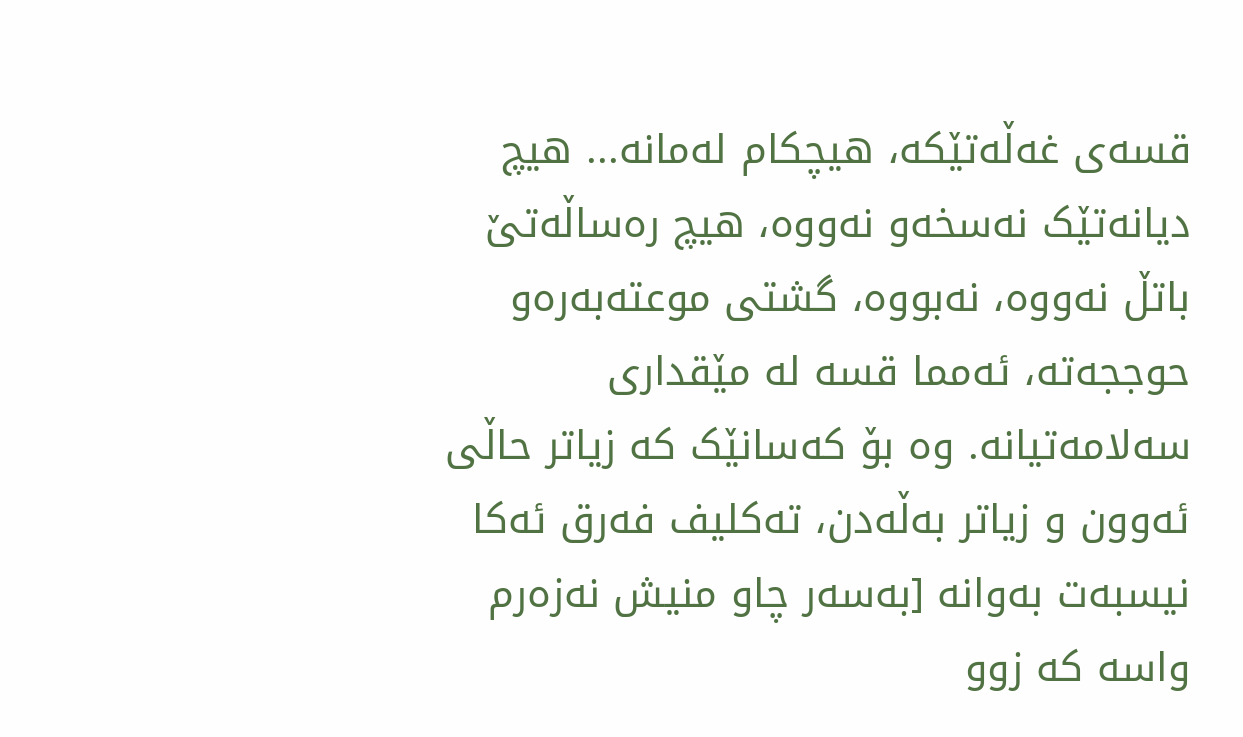قسه‌‌‌‌ی غه‌‌‌‌ڵه‌‌‌‌تێکه، هیچکام له‌مانه... هیچ دیانه‌‌‌‌تێک نه‌‌‌‌سخه‌‌‌‌و نه‌‌‌‌ووه، هیچ ره‌‌‌‌ساڵه‌‌‌‌تێ باتڵ نه‌‌‌‌ووه، نه‌‌‌‌بووه، گشتی موعته‌‌‌‌به‌‌‌‌ره‌‌‌‌و حوججه‌ته‌، ئه‌‌‌‌مما قسه له مێقداری سه‌‌‌‌لامه‌‌‌‌تیانه. وه بۆ که‌‌‌‌سانێک که زیاتر حاڵی ئه‌‌‌‌وون و زیاتر به‌‌‌‌‌ڵه‌‌‌‌دن، ته‌‌‌‌کلیف فه‌‌‌‌رق ئه‌‌‌‌کا نیسبه‌‌‌‌ت به‌‌‌‌وانه [به‌‌‌‌سه‌‌‌‌ر چاو منیش نه‌‌‌‌زه‌‌‌‌رم واسه که زوو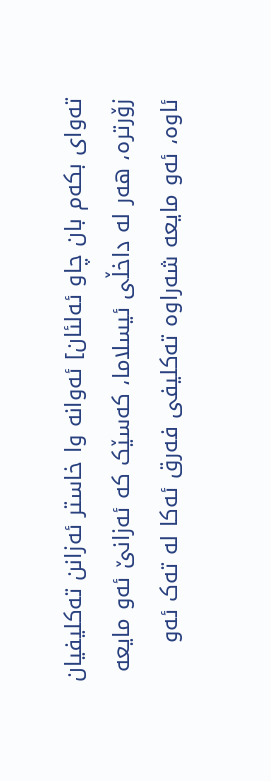ته‌‌‌‌وای بکه‌‌‌‌م بان چاو ئه‌‌‌‌لئان] ئه‌‌‌‌وانه وا خاستر ئه‌‌‌‌زانن ته‌‌‌‌کلیفیان زۆرتره، هه‌‌‌‌ر له داخڵی ئیسلاما، که‌‌‌‌سێک که ئه‌‌‌‌زانێ ئه‌‌‌‌و مایعه ئاوه، ئه‌‌‌‌و مایعه شه‌‌‌‌راوه ته‌‌‌‌کلیفی فه‌‌‌‌رق ئه‌‌‌‌کا له ته‌‌‌‌ک ئه‌‌‌‌و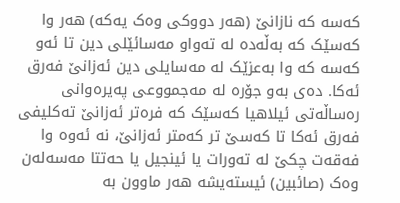که‌‌‌‌سه که نازانێ (هه‌‌‌‌ر دووکی وه‌‌‌‌ک یه‌‌‌‌که) هه‌‌‌‌ر وا که‌‌‌‌سێک که به‌‌‌‌ڵه‌‌‌‌ده له ته‌‌‌‌واو مه‌‌‌‌سائێلی دین تا ئه‌‌‌‌و که‌‌‌‌سه که وا به‌‌‌‌عزێک له مه‌‌‌‌سایلی دین ئه‌‌‌‌زانێ فه‌‌‌‌رق ئه‌‌‌‌کا. ده‌‌‌‌ی به‌‌‌‌و جۆره له مه‌‌‌‌جمووعی په‌‌‌‌‌یره‌‌‌‌وانی ره‌‌‌‌ساڵه‌‌‌‌تی ئیلاهیا که‌‌‌‌سێک که فره‌‌‌‌تر ئه‌‌‌‌زانێ ته‌‌‌‌کلیفی فه‌‌‌‌رق ئه‌‌‌‌کا تا که‌‌‌‌سێ‌‌ ‌‌تر که‌‌‌‌متر ئه‌‌‌‌زانێ، نه ئه‌‌‌‌وه وا فه‌‌‌‌قه‌‌‌‌ت چکێ له ته‌‌‌‌ورات یا ئینجیل یا حه‌‌‌‌تتا مه‌‌‌‌سه‌‌‌‌له‌‌‌‌ن وه‌‌‌‌ک (صائبین) ئیسته‌‌‌‌یشه هه‌‌‌‌ر ماوون به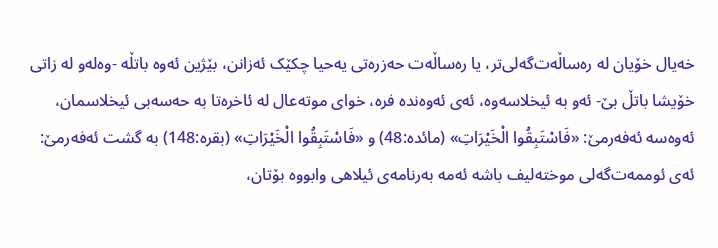خه‌‌‌‌یال خۆیان له ره‌‌‌‌‌ساڵه‌‌‌‌ت‌‌‌‌گه‌‌‌‌لی‌‌‌‌تر، یا ره‌‌‌‌ساڵه‌‌‌‌ت حه‌‌‌‌زره‌‌‌‌تی یه‌‌‌‌حیا چکێک ئه‌‌‌‌زانن، بێژین ئه‌‌‌‌وه باتڵه ‌‌‌‌-وه‌‌‌‌له‌‌‌‌و له زاتی خۆیشا باتڵ بێ- ئه‌‌‌‌و به ئیخلاسه‌‌‌‌وه، ئه‌‌‌‌ی ئه‌‌‌‌وه‌‌‌‌نده فره، خوای مو‌‌‌‌ته‌‌‌‌عال له ئاخره‌‌‌‌تا به حه‌‌‌‌سه‌‌‌‌بی ئیخلاسمان، ئه‌‌‌‌وه‌‌‌‌سه ئه‌‌‌‌فه‌‌‌‌رمێ: «فَاسْتَبِقُوا الْخَيْرَاتِ» (مائده:48) و «فَاسْتَبِقُوا الْخَيْرَاتِ» (بقره:148) به گشت ئه‌‌‌‌فه‌‌‌‌رمێ: ئه‌‌‌‌ی ئوممه‌‌‌‌ت‌‌‌‌گه‌‌‌‌لی موخته‌‌‌‌لیف باشه ئه‌‌‌‌مه به‌‌‌‌رنامه‌‌‌‌ی ئیلاهی وابووه‌ بۆتان،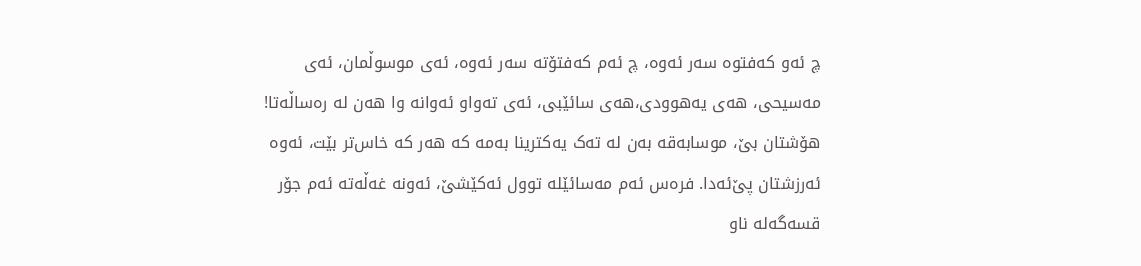چ ئه‌‌‌‌و که‌‌‌‌‌فتوه سه‌‌‌‌ر ئه‌‌‌‌وه، چ ئه‌‌‌‌م که‌‌‌‌فتۆته سه‌‌‌‌ر ئه‌‌‌‌وه، ئه‌‌‌‌ی موسوڵمان، ئه‌‌‌‌ی مه‌‌‌‌سیحی، هه‌‌‌‌ی یه‌‌‌‌هوودی،هه‌‌‌‌ی سائێبی، ئه‌‌‌‌ی ته‌‌‌‌واو ئه‌‌‌‌وانه وا هه‌‌‌‌ن له ره‌‌‌‌ساڵه‌‌‌‌تا! هۆشتان بێ، موسابه‌‌‌‌قه به‌‌‌‌ن له ته‌‌‌‌ک یه‌‌‌‌کترینا به‌‌‌‌مه که هه‌‌‌‌ر که خاس‌‌‌‌تر بێت، ئه‌‌‌‌‌وه ئه‌‌‌‌رزشتان پێ‌‌‌‌ئه‌‌‌‌دا. فره‌‌‌‌س ئه‌‌‌‌م مه‌‌‌‌سائێله توول ئه‌‌‌‌کێشێ، ئه‌‌‌‌ونه غه‌‌‌‌ڵه‌‌‌‌ته ئه‌‌‌‌م جۆر قسه‌‌‌‌گه‌‌‌‌له ناو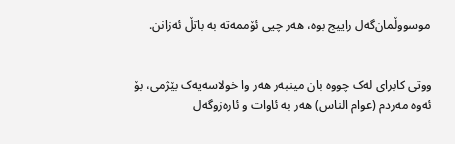موسووڵمان‌‌‌‌گه‌‌‌‌ل راییج بوه، هه‌‌‌‌ر چیی ئۆممه‌‌‌‌ته به باتڵ ئه‌‌‌‌‌زانن.


ووتی کابرای له‌ک چووه‌ بان مینبه‌‌‌‌ر هه‌‌‌‌ر وا خولاسه‌‌‌‌یه‌‌‌‌ک بێژمی، بۆ ئه‌‌‌‌وه مه‌‌‌‌ردم (عوام الناس) هه‌‌‌‌ر به ئاوات و ئاره‌‌‌‌زو‌‌‌‌گه‌‌‌‌ل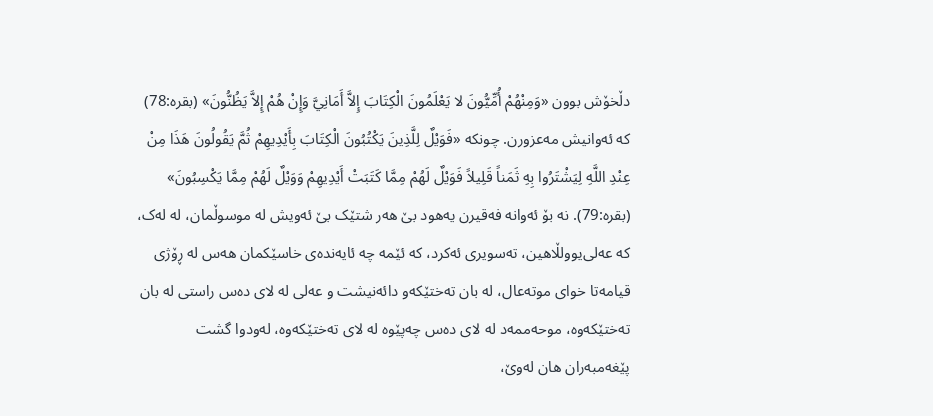دڵخۆش بوون «وَمِنْهُمْ أُمِّيُّونَ لا يَعْلَمُونَ الْكِتَابَ إِلاَّ أَمَانِيَّ وَإِنْ هُمْ إِلاَّ يَظُنُّونَ» (بقره‌:78) که ئه‌‌‌‌وانیش مه‌‌‌‌عزورن. چونکه «فَوَيْلٌ لِلَّذِينَ يَكْتُبُونَ الْكِتَابَ بِأَيْدِيهِمْ ثُمَّ يَقُولُونَ هَذَا مِنْ عِنْدِ اللَّهِ لِيَشْتَرُوا بِهِ ثَمَناً قَلِيلاً فَوَيْلٌ لَهُمْ مِمَّا كَتَبَتْ أَيْدِيهِمْ وَوَيْلٌ لَهُمْ مِمَّا يَكْسِبُونَ» (بقره:79). نه بۆ ئه‌‌‌‌وانه فه‌‌‌‌قیرن یه‌‌‌‌هود بێ هه‌‌‌‌ر شتێک بێ ئه‌‌‌‌ویش له موسوڵمان، له له‌‌‌‌ک، که عه‌‌‌‌لی‌‌‌‌‌یوولڵاهین، ته‌‌‌‌سویری ئه‌‌‌‌کرد، که ئێمه چه ئایه‌‌‌‌نده‌‌‌‌ی خاسێکمان هه‌‌‌‌س له ڕۆژی قیامه‌‌‌‌تا خوای مو‌‌‌‌ته‌‌‌‌عال، له بان ته‌‌‌‌ختێکه‌‌‌‌و دائه‌‌‌‌نیشت و عه‌‌‌‌لی له لای ده‌‌‌‌س راستی له بان ته‌‌‌‌ختێکه‌‌‌‌وه، مو‌‌‌‌حه‌‌‌‌ممه‌‌‌‌د له لای ده‌‌‌‌س چه‌‌‌‌پێوه له لای ته‌‌‌‌ختێکه‌‌‌‌وه، له‌‌‌‌ودوا گشت پێغه‌‌‌‌مبه‌‌‌‌ران هان له‌‌‌‌وێ،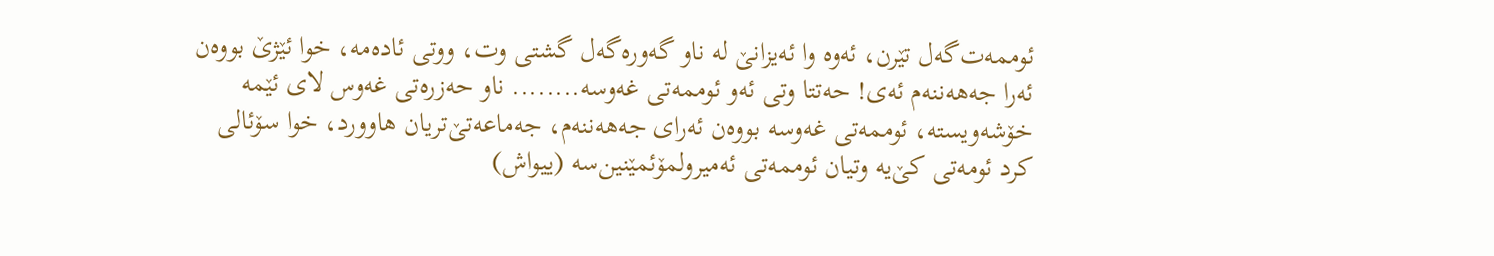ئو‌‌‌‌ممه‌‌‌‌ت‌‌‌‌گه‌‌‌‌ل تێرن، ئه‌‌‌‌وه وا ئه‌‌‌‌یزانێ له ناو گه‌‌‌‌‌وره‌‌‌‌گه‌‌‌‌ل گشتی وت، ووتی ئاده‌‌‌‌مه، خوا ئێژێ بووه‌‌‌‌ن ئه‌‌‌‌را جه‌‌‌‌هه‌‌‌‌ننه‌‌‌‌م ئه‌‌‌‌ی! حه‌‌‌‌تتا وتی ئه‌‌‌‌و ئوممه‌‌‌‌تی غه‌‌‌‌وسه........ ناو حه‌‌‌‌زره‌‌‌‌تی غه‌‌‌‌وس لای ئێمه خۆشه‌‌‌‌ویسته، ئوممه‌‌‌‌تی غه‌‌‌‌وسه بووه‌‌‌‌‌‌‌‌ن ئه‌‌‌‌رای جه‌‌‌‌هه‌‌‌‌ننه‌‌‌‌م، جه‌‌‌‌ماعه‌‌‌‌تێ‌‌‌‌تریان هاوورد، خوا سۆئالی کرد ئومه‌‌‌‌تی کێ‌‌‌‌یه وتیان ئو‌‌‌‌ممه‌‌‌‌تی ئه‌‌‌‌میرولمۆئمێنین‌‌‌‌سه ‌‌‌‌(ییواش)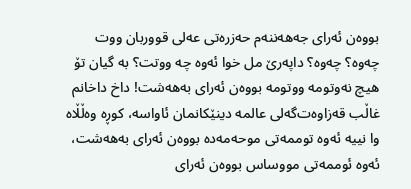بووه‌‌‌‌ن ئه‌‌‌‌رای جه‌‌‌‌هه‌‌‌‌ننه‌‌‌‌م حه‌‌‌‌زره‌‌‌‌تی عه‌‌‌‌لی قووربان ووت چه‌‌‌‌وه؟ چه‌‌‌‌وه؟ داپه‌‌‌‌رێ مل خوا ئه‌‌‌‌وه چه ووتت؟ به گیان تۆ هیچ نه‌‌‌‌وتومه ووتومه بووه‌‌‌‌ن ئه‌‌‌‌رای به‌‌‌‌هه‌‌‌‌شت! داخ داخانم غاڵب قه‌‌‌‌زاوه‌‌‌‌ت‌‌‌‌گه‌‌‌‌لی عالمه دینێکانمان ئاواسه، کوڕه وه‌‌‌‌ڵڵاه وا نییه‌ ئه‌‌‌‌وه توممه‌‌‌‌تی موحه‌‌‌‌مه‌‌‌‌ده بووه‌‌‌‌ن ئه‌‌‌‌رای به‌‌‌‌هه‌‌‌‌شت، ئه‌‌‌‌وه ئو‌‌‌‌ممه‌‌‌‌تی مووساس بووه‌‌‌‌ن ئه‌‌‌‌رای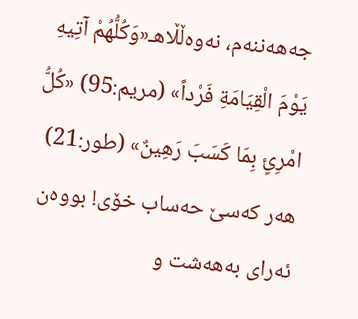جه‌‌‌‌هه‌‌‌‌ننه‌‌‌‌م، نه‌‌‌‌وه‌‌‌‌ڵڵاهـ«وَكُلُّهُمْ آتِيهِ يَوْمَ الْقِيَامَةِ فَرْداً» (مریم:95) «كُلُّ امْرِئٍ بِمَا كَسَبَ رَهِينٌ» (طور:21) هه‌ر که‌‌‌‌سێ حه‌‌‌‌ساب خۆی! بووه‌‌‌‌ن ئه‌‌‌‌رای به‌‌‌‌هه‌‌‌‌‌شت و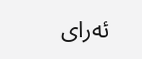ئه‌‌‌‌رای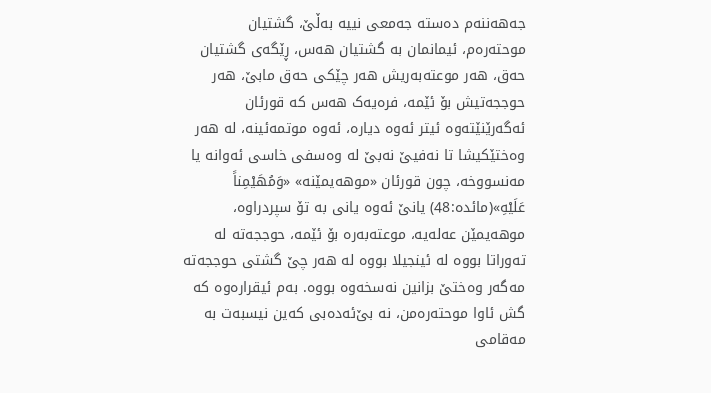جه‌‌‌‌هه‌‌‌‌ننه‌‌‌‌م ده‌‌‌‌سته جه‌‌‌‌معی نییه‌ به‌‌‌‌ڵێ، گشتیان موحته‌‌‌‌ره‌‌‌‌م، ئیمانمان به گشتیان هه‌‌‌‌س، ڕێگه‌‌‌‌‌ی گشتیان حه‌‌‌‌ق، هه‌‌‌‌ر موعته‌‌‌‌به‌‌‌‌ریش هه‌‌‌‌ر چێکی حه‌‌‌‌ق مابێ، هه‌‌‌‌ر حوججه‌‌‌‌تیش بۆ ئێمه، فره‌‌‌‌یه‌‌‌‌ک هه‌‌‌‌س که قورئان ئه‌‌‌‌گه‌‌‌‌رێنێته‌‌‌‌وه ئیتر ئه‌‌‌‌وه دیاره، ئه‌‌‌‌وه موتمه‌‌‌‌ئینه، له هه‌‌‌‌ر وه‌‌‌‌ختێکیشا تا نه‌‌‌‌فیێ نه‌‌‌‌بێ له وه‌‌‌‌سفی خاسی ئه‌‌‌‌وانه یا مه‌‌‌‌نسووخه، چون قورئان «موهه‌‌‌‌یمێنه» «وَمُهَيْمِناً عَلَيْهِ»(مائده:48) یانێ ئه‌‌‌‌وه یانی به تۆ سپردراوه، موهه‌‌‌‌یمێن عه‌‌‌‌له‌‌‌‌یه، موعته‌‌‌‌به‌‌‌‌ره بۆ ئێمه، حوججه‌‌‌‌ته له ته‌‌‌‌‌وراتا بووه له ئینجیلا بووه له هه‌‌‌‌ر چێ گشتی حوججه‌‌‌‌ته مه‌‌‌‌گه‌‌‌‌ر وه‌‌‌‌‌‌‌‌ختێ بزانین نه‌‌‌‌‌سخه‌‌‌‌وه بووه. به‌‌‌‌م ئیقراره‌‌‌‌وه که گش ئاوا موحته‌‌‌‌ره‌‌‌‌من، نه بێ‌‌‌‌ئه‌‌‌‌ده‌‌‌‌بی که‌‌‌‌ین نیسبه‌‌‌‌ت به مه‌‌‌‌قامی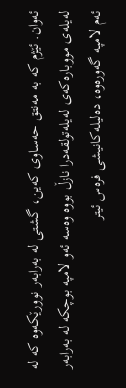ئه‌‌‌‌وان. ئێژم که به مه‌‌‌‌نتق حه‌‌‌‌ساوی که‌‌‌‌ین، گشتی له به‌‌‌‌رابه‌‌‌‌ر نوورێکه‌‌‌‌وه که له له‌‌‌‌یله‌‌‌‌ی مووباره‌‌‌‌که‌‌‌‌ی له‌‌‌‌یله‌‌‌‌تولقه‌‌‌‌درا نازڵ بووه وه‌‌‌‌سه ئه‌‌‌‌و لامپه بوچکه له به‌‌‌‌رابه‌‌‌‌ر ئه‌‌‌‌م لامپه گه‌‌‌‌وره‌‌‌‌وه، ده‌‌‌‌لیله‌‌‌‌کانیشی فره‌‌‌‌س ئیتر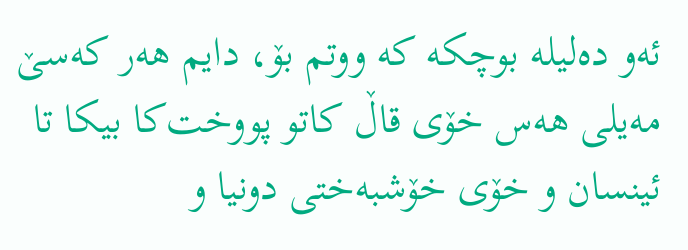ئه‌‌‌‌و ده‌‌‌‌‌لیله بوچکه که ووتم بۆ، دایم هه‌‌‌‌ر که‌‌‌‌سێ مه‌‌‌‌یلی هه‌‌‌‌س خۆی قاڵ کاتو پووخت‌‌‌‌‌کا بیکا‌‌‌‌ تا ئینسان و خۆی خۆشبه‌‌‌‌ختی دونیا و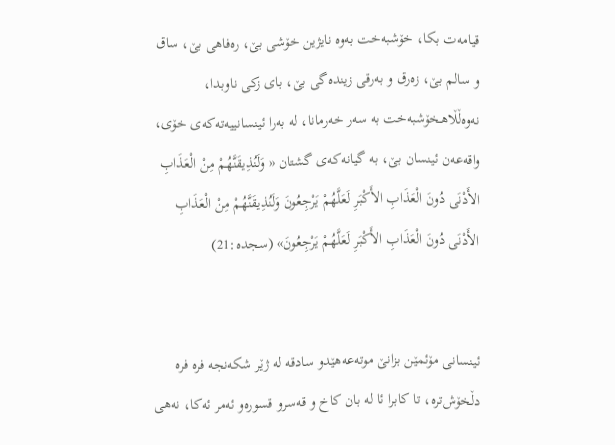قیامه‌‌‌‌ت بکا، خۆشبه‌‌‌‌خت به‌وه نایژین خۆشی بێ، ره‌‌‌‌فاهی بێ، ساق و سالم بێ، زه‌‌‌‌رق و به‌‌‌‌رقی زینده‌‌‌‌گی بێ، بای زکی ناوبدا، نه‌‌‌‌وه‌‌‌‌ڵڵاهـخۆشبه‌‌‌‌خت به سه‌‌‌‌ر خه‌‌‌‌رمانا، له به‌‌‌‌را ئینسانییه‌‌‌‌‌ته‌که‌‌‌‌ی خۆی، واقه‌‌‌‌عه‌‌‌‌ن ئینسان بێ، به گیانه‌‌‌‌که‌‌‌‌ی گشتان « وَلَنُذِيقَنَّهُمْ مِنْ الْعَذَابِ الأَدْنَى دُونَ الْعَذَابِ الأَكْبَرِ لَعَلَّهُمْ يَرْجِعُونَ وَلَنُذِيقَنَّهُمْ مِنْ الْعَذَابِ الأَدْنَى دُونَ الْعَذَابِ الأَكْبَرِ لَعَلَّهُمْ يَرْجِعُونَ» (سجده:21)


ئینسانی مۆئمێن بزانێ موته‌‌‌‌عه‌‌‌‌هێدو سادقه له ژێر شکه‌‌‌‌نجه فره فره دڵخۆش‌‌‌‌‌تره، تا کابرا ئا له بان کاخ و قه‌‌‌‌سرو قسوره‌‌‌‌و ئه‌‌‌‌مر ئه‌‌‌‌کا، نه‌‌‌‌هی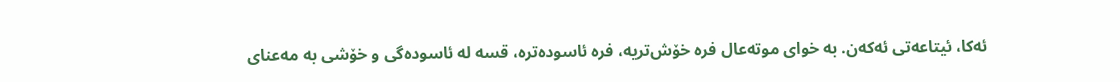ئه‌‌‌‌کا، ئیتاعه‌‌‌‌تی ئه‌‌‌‌که‌‌‌‌ن. به خوای موته‌‌‌‌عال فره خۆش‌‌‌‌تریه، فره ئاسوده‌‌‌‌تره، قسه‌ له‌ ئاسوده‌‌‌‌گی و خۆشی به مه‌‌‌‌عنای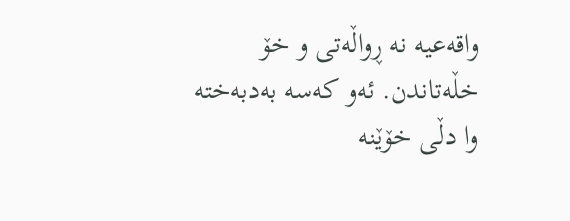واقه‌‌‌‌عیه‌ نه ڕواڵه‌‌‌‌تی و خۆ خڵه‌‌‌‌تاندن. ئه‌‌‌‌و که‌‌‌‌سه به‌‌‌‌دبه‌‌‌‌خته وا دڵی خۆێنه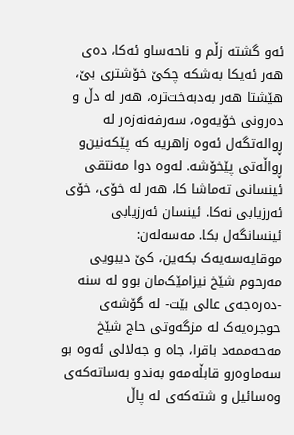ئه‌‌‌‌و گشته زڵم و ناحه‌‌‌‌ساو ئه‌‌‌‌کا، ده‌‌‌‌ی هه‌‌‌‌ر ئه‌‌‌‌یکا به‌‌‌‌شکه چکێ خۆشتری بێ، هێشتا هه‌‌‌‌ر به‌‌‌‌دبه‌‌‌‌خت‌‌‌‌تره، هه‌‌‌‌ر له دڵ و ده‌‌‌‌رونی خۆیه‌‌‌‌وه، سه‌رفه‌نه‌زه‌ر له‌ ڕواله‌تگه‌ل ئه‌‌‌‌وه زاهریه که پێکه‌‌‌‌نین‌‌‌‌و ڕواڵه‌‌‌‌تی پێخۆشه. له‌‌‌‌وه دوا مه‌‌‌‌نتقی ئینسانی ته‌‌‌‌‌‌‌‌ماشا کا، هه‌‌‌‌ر له خۆی، خۆی ئه‌‌‌‌رزیابی نه‌‌‌‌کا. ئینسان ئه‌‌‌‌رزیابی ئینسانگه‌ل بکا. مه‌‌‌‌‌‌‌‌سه‌‌‌‌له‌‌‌‌ن: موقایه‌‌‌‌سه‌‌‌‌یه‌ک بکه‌‌‌‌ین، کێ دیبویی‌‌‌‌ مه‌‌‌‌رحوم شێخ نیزامێک‌‌‌‌مان بوو له سنه -ده‌‌‌‌ره‌‌‌‌جه‌‌‌‌ی عالی بێت- له گۆشه‌‌‌‌ی حوجره‌‌‌‌یه‌‌‌‌ک له مزگه‌‌‌‌‌وتی حاج شێخ مه‌‌‌‌حه‌‌‌‌ممه‌‌‌‌د باقرا، جاه ‌‌‌‌و جه‌‌‌‌لالی ئه‌‌‌‌وه بو سه‌‌‌‌ماوه‌‌‌‌رو قابڵه‌‌‌‌مه‌‌‌‌و به‌‌‌‌‌ندو به‌‌‌‌ساته‌‌‌‌که‌‌‌‌‌‌‌‌ی وه‌‌‌‌سائیل و شته‌‌‌‌که‌‌‌‌ی له پاڵ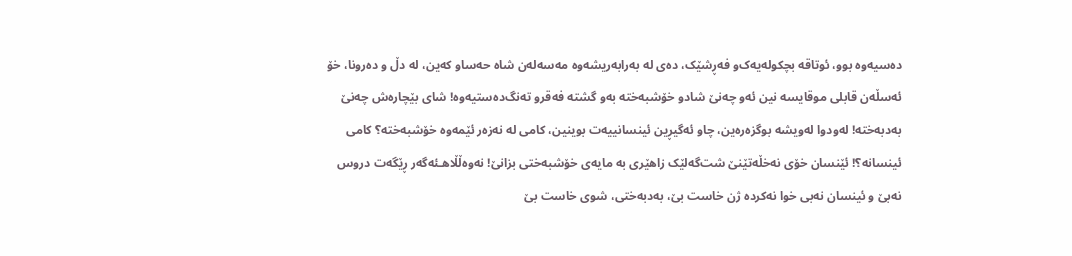ده‌‌‌‌سیه‌‌‌‌وه بوو، ئوتاقه بچکوله‌‌‌‌یه‌‌‌‌ک‌‌‌‌و فه‌‌‌‌ڕشێک، ده‌‌‌‌ی له به‌‌‌‌رابه‌‌‌‌ریشه‌‌‌‌وه مه‌‌‌‌سه‌‌‌‌له‌‌‌‌ن شاه حه‌‌‌‌ساو که‌‌‌‌ین، له دڵ و ده‌‌‌‌‌رونا، خۆ ئه‌‌‌‌سڵه‌‌‌‌ن قابلی موقایسه نین ئه‌‌‌‌و چه‌‌‌‌نێ شادو خۆشبه‌‌‌‌خته به‌‌‌‌و گشته فه‌‌‌‌قرو ته‌نگ‌‌‌‌ده‌‌‌‌ستیه‌‌‌‌وه! شای بێچاره‌‌‌‌ش چه‌‌‌‌نێ به‌‌‌‌دبه‌‌‌‌خته! له‌ودوا له‌‌‌‌ویشه بوگزه‌‌‌‌‌ره‌‌‌‌ین، چاو ئه‌‌‌‌گیڕین ئینسانییه‌‌‌‌‌ت بوینین، کامی له نه‌‌‌‌زه‌‌‌‌ر ئێمه‌‌‌‌وه خۆشبه‌‌‌‌خته؟ کامی ئینسانه؟! ئێنسان خۆی نه‌‌‌‌خڵه‌‌‌‌تێنێ شت‌‌‌‌گه‌‌‌‌لێک زاهێری به مایه‌‌‌‌ی خۆشبه‌‌‌‌ختی بزانێ! نه‌‌‌‌وه‌‌‌‌ڵڵاهـئه‌‌‌‌گه‌‌‌‌ر ڕێگه‌‌‌‌‌ت دروس نه‌‌‌‌بێ و ئینسان نه‌‌‌‌بی خوا نه‌‌‌‌کرده ژن خاست بێ، به‌‌‌‌دبه‌‌‌‌ختی، شوی خاست بێ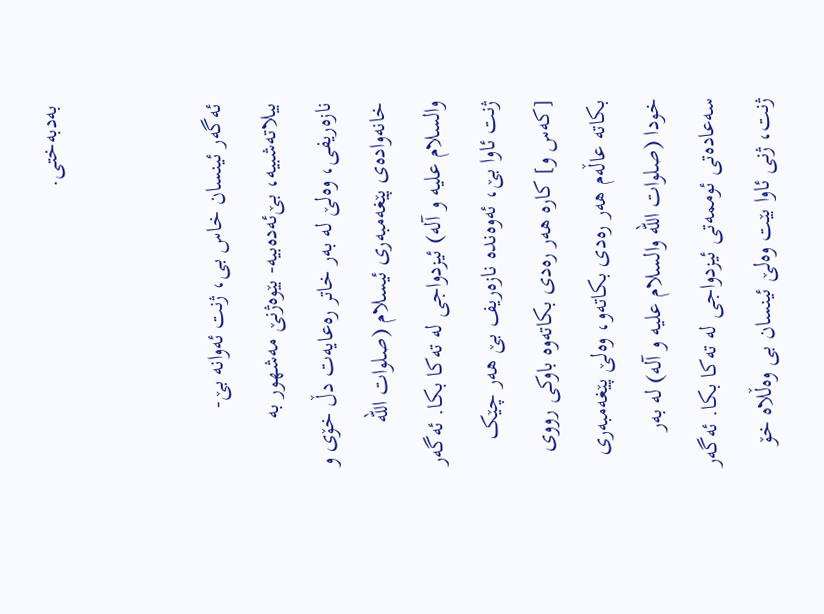به‌‌‌‌دبه‌‌‌‌ختی.


ئه‌‌‌‌گه‌‌‌‌ر ئینسان خاس بی، ژنت ئه‌‌‌‌وانه بێ- بیلاته‌‌‌‌شبیه، بێ‌‌‌‌ئه‌‌‌‌ده‌‌‌‌بیه- بێوه‌‌‌‌ژنێ مه‌‌‌‌شهور به نازه‌‌‌‌ریفی، وه‌‌‌‌لێ له ‌‌‌‌به‌‌‌‌ر خاتر ره‌‌‌‌عایه‌‌‌‌ت دڵ خۆی و خانه‌‌‌‌واده‌‌‌‌ی پێغه‌‌‌‌مبه‌‌‌ری ئیسلام (صلوات الله والسلام علیه و آله) ئیزدواجی له ته‌‌‌‌کا بکا. ئه‌‌‌‌گه‌‌‌‌ر ژنت ئاوا بێ، ئه‌‌‌‌‌‌‌‌وه‌نده نازه‌‌‌‌ریف بێ هه‌‌‌‌ر چێک [که‌‌‌‌س و] کاره هه‌‌‌‌ر ره‌‌‌‌دی بکاته‌‌‌‌وه باوکی رووی بکاته عاڵه‌‌‌‌م هه‌‌‌‌ر ره‌‌‌‌دی بکاته‌‌‌‌و، وه‌‌‌‌لێ پێغه‌‌‌‌مبه‌‌‌ری خودا (صلوات الله والسلام علیه و آله) له به‌‌‌‌ر سه‌‌‌‌عاده‌‌‌‌تی ئوممه‌‌‌‌تی ئیزدواجی له ته‌‌‌‌کا بکا. ئه‌‌‌‌گه‌‌‌‌ر ژنت، ژنی ئاوا بێت وه‌‌‌‌‌لێ ئینسان بی وه‌‌‌‌ڵلاه خۆ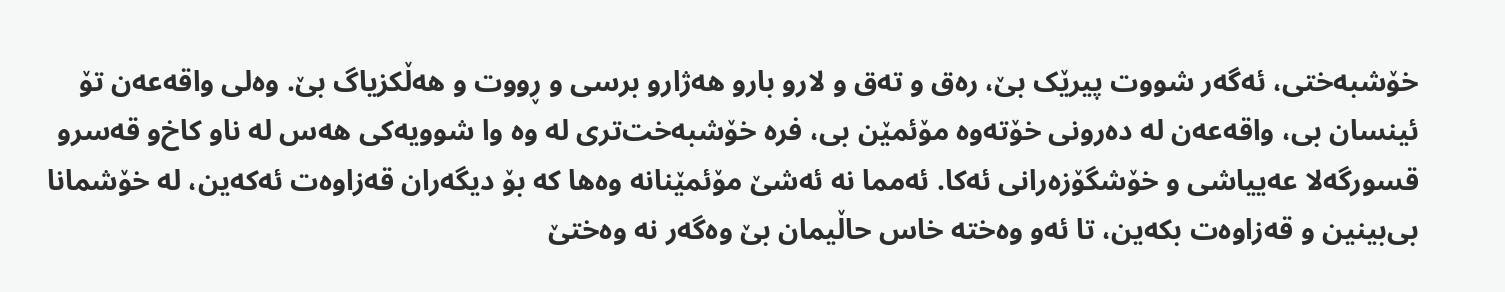خۆشبه‌‌‌‌ختی، ئه‌‌‌‌گه‌‌‌‌ر شووت پیرێک بێ، ره‌‌‌‌ق و ته‌‌‌‌ق و لارو بارو هه‌‌‌‌ژارو برسی و ڕووت و هه‌‌‌‌ڵکزیاگ بێ. وه‌‌‌‌لی واقه‌‌‌‌عه‌‌‌‌ن تۆ ئینسان بی، واقه‌‌‌‌عه‌‌‌‌ن له ده‌‌‌‌رونی خۆته‌‌‌‌وه مۆئمێن بی، فره خۆشبه‌‌‌‌خت‌‌‌‌تری له وه وا شوویه‌‌‌‌کی هه‌‌‌‌س له ناو کاخ‌‌‌‌و قه‌‌‌‌سرو قسور‌‌‌‌گه‌‌‌‌لا عه‌‌‌‌ییاشی و خۆشگۆزه‌‌‌‌رانی ئه‌‌‌‌کا. ئه‌‌‌‌مما نه ئه‌‌‌‌شێ مۆئمێنانه وه‌‌‌‌ها که بۆ دیگه‌‌‌‌ران قه‌‌‌‌زاوه‌‌‌‌ت ئه‌‌‌‌که‌‌‌‌ین، له خۆشمانا بی‌‌‌‌بینین و قه‌‌‌‌زاوه‌‌‌‌ت بکه‌‌‌‌ین، تا ئه‌‌‌‌و وه‌‌‌‌خته خاس حاڵیمان بێ وه‌‌‌‌گه‌‌‌‌ر نه وه‌‌‌‌ختێ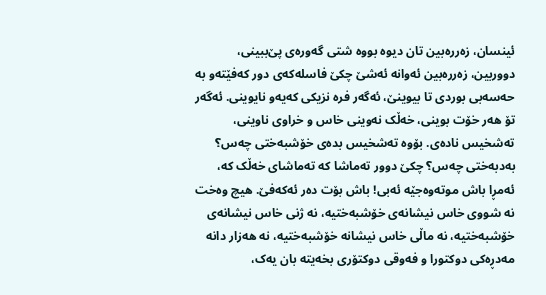ئینسان، زه‌‌‌‌‌رره‌‌‌‌بین تان دیوه بووه شتی گه‌‌‌‌وره‌‌‌‌ی پێ‌‌‌‌ببینی، دووربین، زه‌‌‌‌رره‌‌‌‌بین ئه‌‌‌‌وانه ئه‌‌‌‌شێ چکێ فاسله‌‌‌‌که‌‌‌‌ی دور که‌‌‌‌فێته‌‌‌‌و به حه‌‌‌‌سه‌‌‌‌بی بوردی تا بیوینێ، ئه‌‌‌‌‌‌‌‌گه‌‌‌‌ر فره نزیکی که‌‌‌‌یه‌‌‌‌و نایوینی. ئه‌‌‌‌گه‌‌‌‌ر تۆ هه‌‌‌‌ر خۆت بوینی، خه‌‌‌‌ڵک نه‌‌‌‌وینی خاس و خراوی ناوینی، ته‌‌‌‌شخیس ناده‌‌‌‌ی. بۆوه‌ ته‌‌‌‌شخیس بده‌‌‌‌ی خۆشبه‌‌‌‌ختی چه‌‌‌‌س؟ به‌‌‌‌دبه‌‌‌‌ختی چه‌‌‌‌س؟ چکێ دوور ته‌‌‌‌ماشا که ته‌‌‌‌ماشای خه‌‌‌‌ڵک که، ئه‌‌‌‌مڕا باش موته‌‌‌‌وه‌‌‌‌جێه ئه‌‌‌‌‌بی! باش بۆت ده‌‌‌‌ر ئه‌‌‌‌‌‌‌‌که‌‌‌‌فێ. هیچ وه‌‌‌‌خت نه شووی خاس نیشانه‌‌‌‌ی خۆشبه‌‌‌‌‌‌‌‌ختیه، نه ژنی خاس نیشانه‌‌‌‌ی خۆشبه‌‌‌‌ختیه، نه ماڵی خاس نیشانه‌‌‌‌ خۆشبه‌‌‌‌ختیه، نه هه‌‌‌‌زار دانه مه‌‌‌‌دڕه‌‌‌‌کی دوکتورا و فه‌‌‌‌وقی دوکتۆری بخه‌‌‌‌یته بان یه‌‌‌‌ک،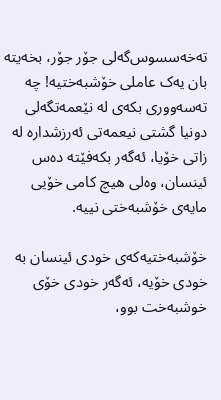ته‌‌‌‌خه‌‌‌‌سسوس‌‌‌‌گه‌‌‌‌لی جۆر جۆر، بخه‌‌‌‌یته بان یه‌‌‌‌ک عاملی خۆشبه‌‌‌‌ختیه! چه ته‌‌‌‌سه‌‌‌‌ووری بکه‌‌‌‌ی له نێعمه‌‌‌‌تگه‌‌‌‌لی دونیا گشتی نیعمه‌‌‌‌تی ئه‌‌‌‌رزشداره له زاتی خۆیا، ئه‌‌‌‌گه‌‌‌‌ر بکه‌‌‌‌فێته ده‌‌‌‌‌س ئینسان، وه‌‌‌‌لی هیچ کامی خۆیی مایه‌‌‌‌ی خۆشبه‌‌‌‌ختی نییه‌.

خۆشبه‌‌‌‌ختیه‌‌‌‌که‌‌‌‌ی خودی ئینسان به خودی خۆیه، ئه‌‌‌‌گه‌‌‌‌ر خودی خۆی خوشبه‌‌‌‌خت بوو،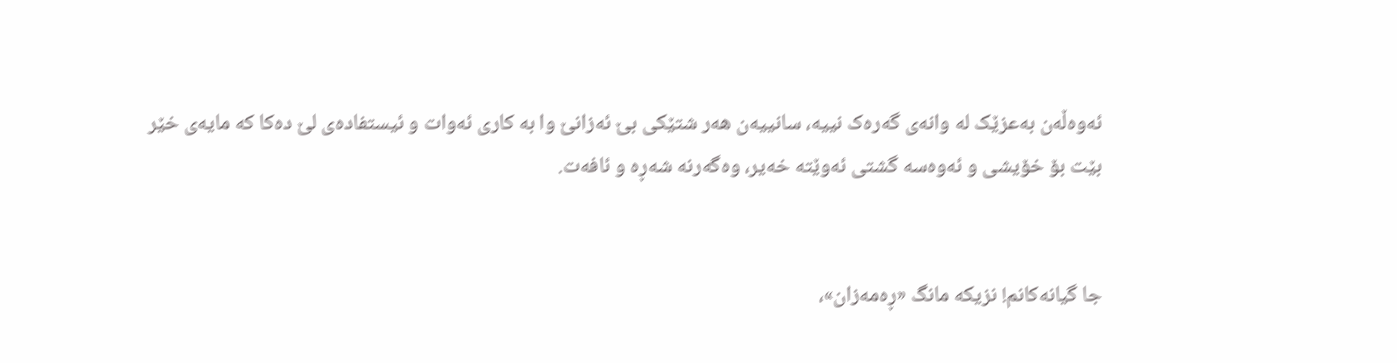ئه‌‌‌‌وه‌‌‌‌ڵه‌‌‌‌ن به‌‌‌‌‌عزێک له وانه‌‌‌‌ی گه‌‌‌‌ره‌‌‌‌ک نییه‌، سانییه‌‌‌‌‌ن هه‌‌‌‌ر شتێکی بێ ئه‌‌‌‌زانێ وا به کاری ئه‌‌‌‌وات و ئیستفاده‌‌‌‌ی لێ ده‌‌‌‌کا که مایه‌‌‌‌ی خێر بێت بۆ خۆیشی و ئه‌‌‌‌وه‌‌‌‌سه گشتی ئه‌‌‌‌وێته خه‌‌‌‌‌یر، وه‌‌‌‌گه‌‌‌‌ر‌‌‌‌نه شه‌‌‌‌ڕه و ئافه‌‌‌‌ت.


جا گیانه‌‌‌‌کانم! نزیکه مانگ «ڕه‌‌‌‌مه‌‌‌‌زان»،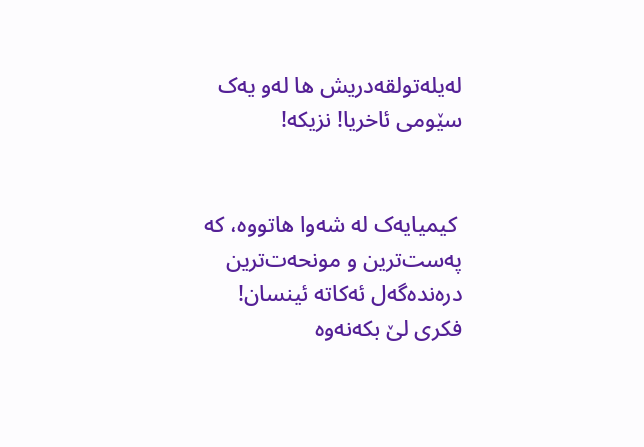له‌‌‌‌یله‌‌‌‌‌تولقه‌‌‌‌دریش ها له‌‌‌‌و یه‌‌‌‌ک سێومی ئاخریا! نزیکه!


 کیمیایه‌‌‌‌ک له شه‌‌‌‌وا ها‌‌‌تووه، که په‌‌‌‌ست‌‌‌‌ترین و مونحه‌‌‌‌ت‌‌‌‌ترین دره‌‌‌‌نده‌‌‌‌گه‌‌‌‌ل ئه‌‌‌‌کاته ئینسان! فکری لێ بکه‌‌‌‌نه‌‌‌‌وه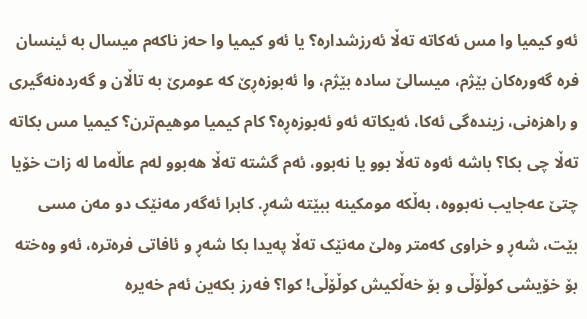ئه‌‌‌‌و کیمیا وا مس ئه‌‌‌‌کاته ته‌‌‌‌ڵا ئه‌‌‌‌رزشداره؟ یا ئه‌‌‌‌و کیمیا وا حه‌‌‌‌ز ناکه‌‌‌‌م میسال به ئینسان فره گه‌‌‌‌وره‌‌‌‌کان بێژم، میسالێ ساده بێژم، وا ئه‌‌‌‌بوزه‌‌‌ڕێ که عومرێ به تاڵان و گه‌‌‌‌رده‌‌‌‌نه‌‌‌‌گیری و راهزه‌‌‌‌نی، زینده‌‌‌‌گی ئه‌‌‌‌کا، ئه‌‌‌‌یکاته ئه‌‌‌‌و ئه‌‌‌‌بوزه‌‌‌‌ڕه؟ کام کیمیا موهیم‌‌‌‌ترن؟ کیمیا مس بکاته ته‌‌‌‌‌‌‌‌ڵا چی بکا؟ باشه ئه‌‌‌‌وه ته‌‌‌‌ڵا بوو یا نه‌بوو، ئه‌‌‌‌م گشته ته‌‌‌‌‌‌‌‌ڵا هه‌‌‌‌بوو له‌‌‌‌م عاڵه‌‌‌‌ما له زات خۆیا چتێ عه‌‌‌‌جایب نه‌‌‌‌بووه، به‌‌‌‌ڵکه مومکینه ببێته شه‌‌‌‌ڕ. کابرا ئه‌‌‌‌گه‌‌‌‌ر مه‌‌‌‌نێک دو مه‌‌‌‌ن مسی بێت، شه‌‌‌‌ڕ و خراوی که‌‌‌‌متر وه‌‌‌‌لێ مه‌‌‌‌نێک ته‌‌‌‌ڵا په‌‌‌‌یدا بکا شه‌‌‌‌ڕ و ئافاتی فره‌‌‌‌تره، ئه‌‌‌‌و وه‌‌‌‌خته بۆ خۆیشی کوڵۆڵی و بۆ خه‌‌‌‌ڵکیش کوڵۆڵی! کوا؟ فه‌رز بکه‌ین ئه‌‌‌‌م خه‌‌‌‌یره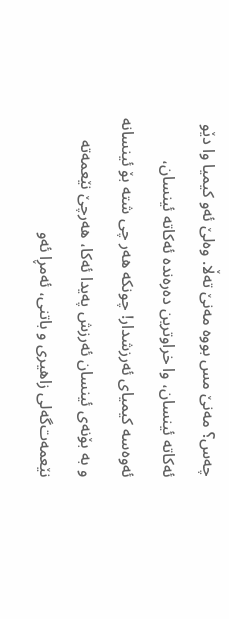چه‌‌‌‌س؟ مه‌‌‌‌نێ مس بووه مه‌‌‌‌نێ ته‌‌‌‌ڵا. وه‌‌‌‌لێ ئه‌‌‌‌و کیمیا وا دێو ئه‌‌‌‌کاته ئینسان، وا خراوترین ده‌‌‌‌ره‌‌‌‌نده ئه‌‌‌‌کاته ئینسان، ئه‌‌‌‌وه‌‌‌‌سه کیمیای ئه‌رزشدار! چونکه هه‌‌‌‌ر چی شته بۆ ئینسانه و به بۆنه‌‌‌‌ی ئینسان ئه‌‌‌‌رزش په‌‌‌‌یدا ئه‌‌‌‌کا، هه‌‌‌‌رچێ نێعمه‌‌‌‌ته نێعمه‌‌‌‌ت‌‌‌‌گه‌‌‌‌لی زاهیری و باتنی، ئه‌‌‌‌مڕا ئه‌‌‌‌و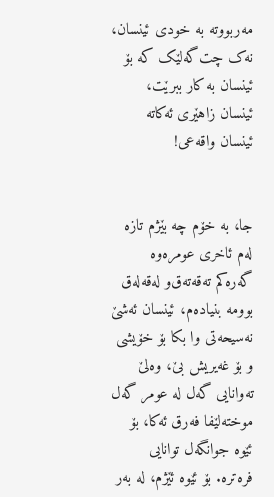مه‌‌‌‌ربووته به خودی ئینسان، نه‌‌‌‌ک چت‌‌‌‌گه‌‌‌‌لێک که بۆ ئینسان به کار ببرێت، ئینسان زاهێری ئه‌‌‌‌کاته ئینسان واقه‌‌‌‌عی!


جا، به خۆم چه بێژم تازه له‌‌‌‌م ئاخری عومره‌‌‌‌وه گه‌‌‌‌ره‌‌‌‌کم ته‌‌‌‌قه‌‌‌‌ته‌‌‌‌ق‌‌‌‌و له‌‌‌‌قه‌‌‌‌له‌‌‌‌ق بوومه بنیاده‌‌‌‌م، ئینسان ئه‌‌‌‌شێ نه‌‌‌‌سیحه‌‌‌‌تی وا بکا بۆ خۆیشی و بۆ غه‌‌‌‌یریش بێ، وه‌‌‌‌لێ ته‌‌‌‌‌وانایی گه‌‌‌‌ل له عومر گه‌‌‌‌ل موخته‌‌‌‌لێفا فه‌‌‌‌رق ئه‌‌‌‌کا، بۆ ئێوه جوانگه‌‌‌‌ل توانایی فره‌‌‌‌‌تره. بۆ ئێوه‌ ئێژم، له به‌‌‌‌ر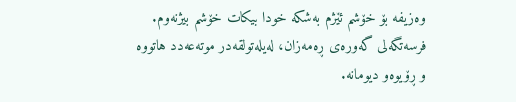وه‌‌‌‌زیفه بۆ خۆشم ئێژم به‌شکه خودا بیکات‌‌‌‌ خۆشم ‌‌‌بیژنه‌وم. فرسه‌‌‌‌تگه‌‌‌‌لی گه‌‌‌‌وره‌‌‌‌ی ڕه‌‌‌‌مه‌‌‌‌زان، له‌‌‌‌یله‌‌‌‌تولقه‌‌‌‌در موته‌‌‌‌عه‌‌‌‌دد هاتووه و ڕۆیوه‌‌‌‌و دیومانه.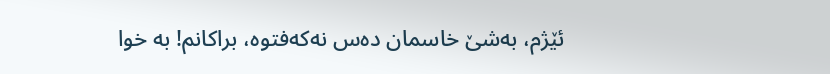ئێژم، به‌‌‌‌شێ خاسمان ده‌‌‌‌س نه‌‌‌‌که‌‌‌‌فتوه، براکانم! به خوا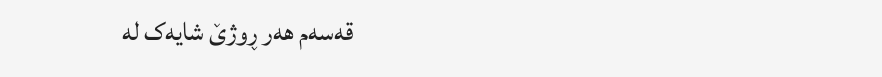قه‌‌‌‌سه‌‌‌‌م هه‌‌‌‌ر ڕوژێ شایه‌‌‌‌ک له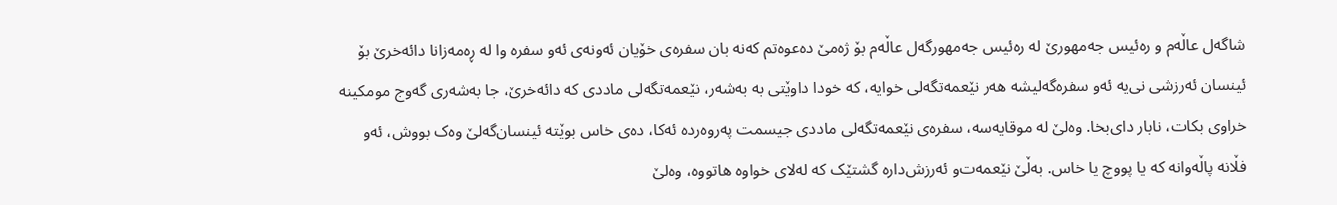شاگه‌‌‌‌ل عاڵه‌‌‌‌م و ره‌‌‌‌ئیس جه‌‌‌‌مهورێ له ره‌‌‌‌ئیس جه‌‌‌‌‌مهور‌‌‌‌گه‌‌‌‌ل عاڵه‌‌‌‌م بۆ ژه‌‌‌‌مێ ده‌‌‌‌عوه‌‌‌‌تم که‌‌‌‌نه بان سفره‌‌‌‌ی خۆیان ئه‌‌‌‌ونه‌‌‌‌ی ئه‌‌‌‌و سفره وا له ڕه‌‌‌‌مه‌‌‌‌زانا دائه‌‌‌‌خرێ بۆ ئینسان ئه‌‌‌‌رزشی نی‌‌‌‌یه ئه‌‌‌‌و سفره‌‌‌‌گه‌‌‌‌لیشه هه‌‌‌‌ر نێعمه‌‌‌‌‌تگه‌‌‌‌لی خوایه، که خودا داوێتی به به‌‌‌‌شه‌‌‌‌ر، نێعمه‌‌‌‌تگه‌‌‌‌لی ماددی که دائه‌‌‌‌خرێ، جا به‌‌‌‌‌شه‌‌‌ری گه‌‌‌‌وج مومکینه‌‌ خراوی بکات، نابار دای‌‌‌‌بخا. وه‌‌‌‌لێ له موقایه‌‌‌‌سه، سفره‌‌‌‌ی نێعمه‌‌‌‌تگه‌‌‌‌لی ماددی جیسمت په‌‌‌‌روه‌‌‌‌رده ئه‌‌‌‌کا، ده‌‌‌‌ی خاس بوێته ئینسان‌‌‌‌گه‌‌‌‌لێ وه‌‌‌‌ک بووش، ئه‌‌‌‌و فڵانه پاڵه‌‌‌‌وانه که یا پووچ یا خاس. به‌‌‌‌ڵێ نێعمه‌‌‌‌ت‌‌‌‌و ئه‌‌‌‌رزش‌‌‌‌داره گشتێک که له‌‌‌‌لای خواوه هاتووه‌، وه‌‌‌‌لێ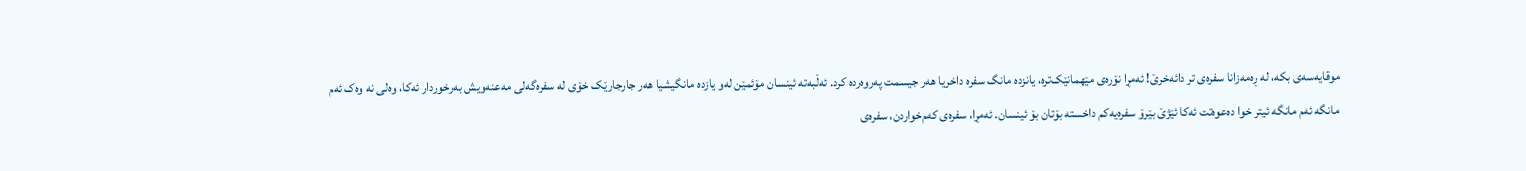موقایه‌‌‌‌سه‌‌‌‌ی بکه، له ڕه‌‌‌‌مه‌‌‌‌زانا سفره‌‌‌‌ی‌ ‌‌‌تر دائه‌‌‌‌خرێ! ئه‌‌‌‌مڕا نۆره‌‌‌‌ی مێهمانێک‌‌‌‌تره، یانزده مانگ سفره داخریا هه‌‌‌‌ر جیسمت په‌‌‌‌روه‌‌‌‌رده کرد. ئه‌‌‌‌ڵبه‌‌‌‌ته ئینسان مۆئمێن له‌‌‌‌و یازده مانگیشیا هه‌‌‌‌ر جارجارێک خۆی له سفره‌‌‌‌گه‌‌‌‌لی مه‌‌‌‌عنه‌‌‌‌ویش به‌‌‌‌رخوردار ئه‌‌‌‌کا، وه‌‌‌‌لی نه ‌‌‌‌وه‌‌‌‌ک ئه‌‌‌‌م مانگه ئه‌‌‌‌م مانگه ئیتر خوا ده‌‌‌‌عوه‌‌‌‌تت ئه‌‌‌‌کا ئێژێ بێرۆ سفره‌‌‌‌یه‌‌‌‌کم داخسته بۆتان بۆ ئینسان. ئه‌‌‌‌مڕا، سفره‌‌‌‌ی که‌‌‌‌م‌خواردن، سفره‌‌‌‌ی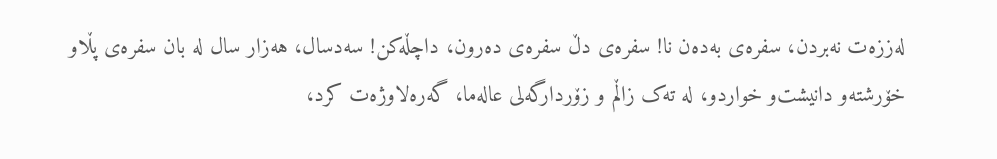له‌‌‌‌ززه‌‌‌‌ت نه‌‌‌‌بردن، سفره‌‌‌‌ی به‌‌‌‌ده‌‌‌‌ن نا! سفره‌‌‌‌‌ی دڵ سفره‌‌‌‌ی ده‌‌‌‌رون، داچڵه‌‌‌‌کن! سه‌‌‌‌دسال، هه‌‌‌‌زار سال له بان سفره‌‌‌‌ی پڵاو خۆرشته‌و دانیشت‌‌‌‌و خواردو، له ته‌‌‌‌ک زاڵم و زۆردارگه‌‌‌‌لی عاله‌‌‌‌ما، گه‌‌‌‌ره‌‌‌‌لاوژه‌‌‌‌ت کرد،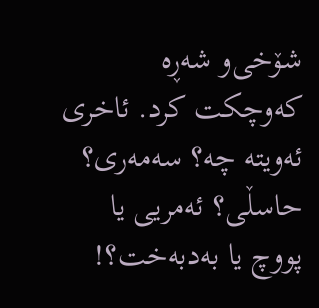شۆخی‌‌‌‌و شه‌‌‌‌ڕه که‌‌‌‌وچکت کرد. ئاخری ئه‌‌‌‌ویته چه؟ سه‌‌‌‌مه‌‌‌ری؟ حاسڵی؟ ئه‌‌‌‌‌مریی یا پووچ یا به‌‌‌‌دبه‌‌‌‌خت؟!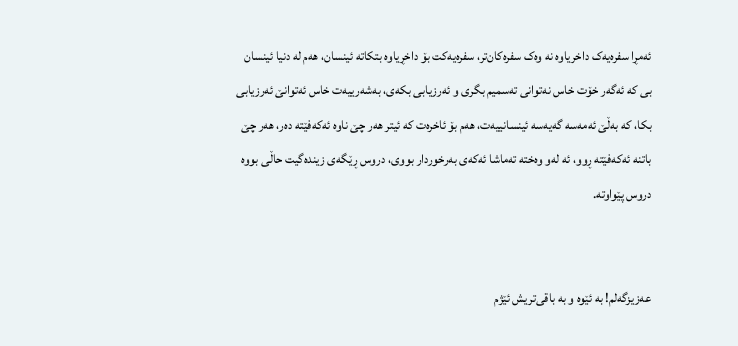ئه‌‌‌‌مڕا سفره‌‌‌‌یه‌‌‌‌ک داخریاوه نه وه‌‌‌‌ک سفره‌‌‌‌کان‌‌‌‌تر، سفره‌‌‌‌یه‌‌‌‌کت بۆ داخڕیاوه بتکاته ئینسان، هه‌‌‌‌م له دنیا ئینسان بی که ئه‌‌‌‌گه‌‌‌‌ر خۆت خاس نه‌توانی ته‌‌‌‌سمیم بگری و ئه‌‌‌‌‌رزیابی بکه‌‌‌‌ی، به‌‌‌‌شه‌‌‌‌رییه‌‌‌‌ت خاس ئه‌‌‌‌توانێ ئه‌‌‌‌رزیابی بکا، که به‌‌‌‌ڵێ ئه‌‌‌‌مه‌‌‌‌سه گه‌یه‌سه‌ ئینسانییه‌‌‌‌‌ت، هه‌‌‌‌م بۆ ئاخره‌‌‌‌ت که ئیتر هه‌‌‌‌ر چێ ناوه ئه‌‌‌‌که‌‌‌‌فێته ده‌‌‌‌ر، هه‌‌‌‌ر چێ باتنه ئه‌‌‌‌که‌‌‌‌فێته ڕوو، ئه له‌‌‌‌و وه‌‌‌‌خته ته‌‌‌‌ماشا ئه‌‌‌‌که‌‌‌‌ی به‌‌‌‌رخوردار بووی، دروس ڕێگه‌‌‌‌ی زینده‌‌‌‌گیت حاڵی بووه دروس پێواوته.


عه‌‌‌‌زیزگه‌‌‌‌لم! به ئێوه و به باقی‌‌‌‌تریش ئێژم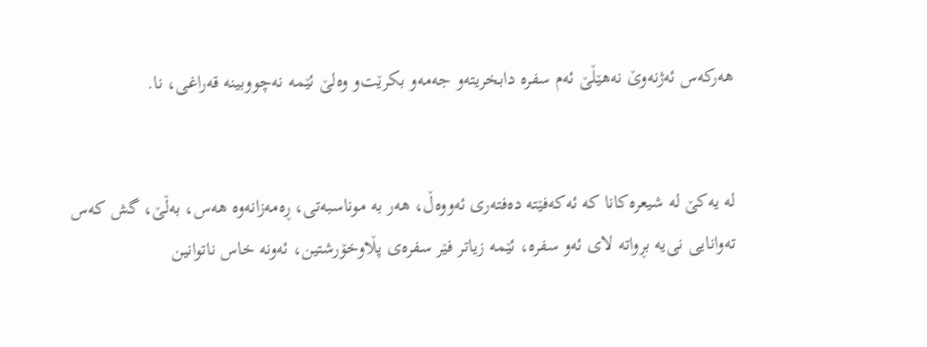هه‌‌‌‌رکه‌‌‌‌س ئه‌‌‌‌ژنه‌‌‌‌وێ نه‌‌‌‌هێڵێ ئه‌‌‌‌م سفره دابخریته‌‌‌‌و جه‌‌‌‌مه‌‌‌‌و بکرێت‌‌‌‌و وه‌‌‌‌لێ ئێمه نه‌‌‌‌چووبینه قه‌‌‌‌راغی، نا.


له یه‌‌‌‌کێ له شیعره‌‌‌‌کانا که ئه‌‌‌‌که‌‌‌‌فێته ده‌‌‌‌فته‌‌‌ری ئه‌‌‌‌ووه‌‌ڵ، هه‌‌‌‌ر به موناسبه‌‌‌‌تی، ڕه‌‌‌‌مه‌‌‌‌زانه‌‌‌‌وه‌ هه‌‌‌‌س، به‌‌‌‌ڵێ، گش که‌‌‌‌س ته‌‌‌‌وانایی نی‌‌‌‌یه بڕواته لای ئه‌‌‌‌و سفره، ئێمه زیاتر فێر سفره‌‌‌‌ی پڵاوخۆرشتین، ئه‌‌‌‌ونه خاس ناتوانین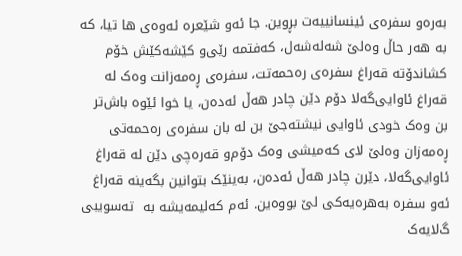به‌‌‌‌ره‌‌‌‌و سفره‌‌‌‌ی ئینسانییه‌‌‌‌‌ت بڕوین. جا ئه‌‌‌‌و شێعره ئه‌‌‌‌وه‌‌‌‌ی‌‌‌‌ ها تیا، که به هه‌‌‌‌ر حاڵ وه‌‌‌‌لێ شه‌‌‌‌له‌‌‌‌شه‌‌‌‌ل، که‌‌‌‌فتمه رێی‌‌‌‌‌‌‌‌و کێشه‌‌‌‌کێش خۆم کشاندۆته قه‌‌‌‌راغ سفره‌‌‌‌ی ره‌‌‌‌حمه‌‌‌‌تت، سفره‌‌‌‌ی ڕه‌‌‌‌مه‌‌‌‌زانت وه‌‌‌‌‌ک له قه‌‌‌‌راغ ئاوایی‌‌‌‌گه‌‌‌‌لا دۆم دێن چادر هه‌‌‌‌ڵ ئه‌‌‌‌ده‌‌‌‌ن، یا خوا ئێوه باش‌‌‌‌تر بن وه‌‌‌‌‌ک خودی ئاوایی نیشته‌‌‌‌جێ بن له بان سفره‌‌‌‌ی ره‌‌‌‌حمه‌‌‌‌تی ڕه‌‌‌‌مه‌‌‌‌زان وه‌‌‌‌لێ لای که‌‌‌‌‌میشی وه‌‌‌‌ک دۆم‌‌‌‌و قه‌‌‌‌ره‌‌‌‌چی دێن له قه‌‌‌‌راغ ئاوایی‌‌‌‌گه‌‌‌‌لا، دێرن چادر هه‌‌‌‌ڵ ئه‌‌‌‌ده‌‌‌‌ن، به‌‌‌‌ینێک بتوانین بگه‌‌‌‌ینه قه‌‌‌‌راغ ئه‌‌‌‌و سفره به‌‌‌‌هره‌‌‌‌یه‌‌‌‌کی لێ بووه‌‌‌‌ین. ئه‌‌‌‌م که‌‌‌‌لیمه‌‌‌‌یشه‌‌‌‌ به  ته‌سویبی گ‌لایه‌‌‌‌ک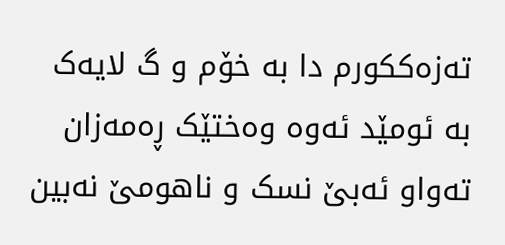ته‌‌‌‌زه‌‌‌‌ککورم دا به خۆم و گ لا‌‌‌‌یه‌‌‌‌ک به ئومێد ئه‌‌‌‌وه وه‌‌‌‌ختێک ڕه‌‌‌‌مه‌‌‌‌زان ته‌‌‌‌واو ئه‌‌‌‌بێ نسک و ناهومێ نه‌‌‌‌بین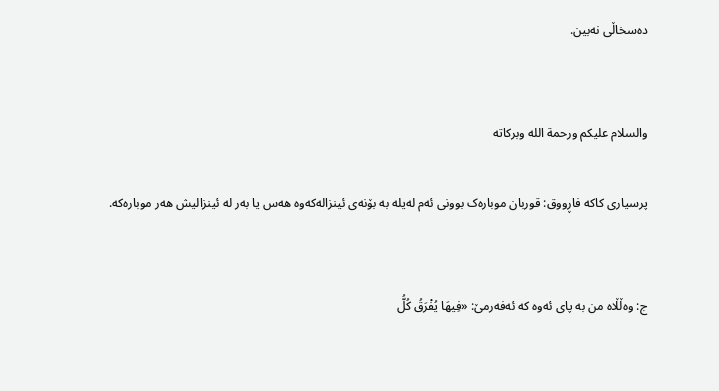ده‌‌‌‌سخاڵی نه‌‌‌‌بین.


والسلام علیکم ورحمة الله وبرکاته

پرسیاری کاکه‌ فاڕووق: قوربان موباره‌‌‌‌ک بوونی ئه‌‌‌‌م له‌‌‌‌یله به بۆنه‌‌‌‌ی ئینزاله‌‌‌‌که‌‌‌‌وه هه‌‌‌‌س یا به‌‌‌‌ر له ئینزالیش هه‌‌‌‌ر موباره‌‌‌‌که‌‌‌‌.


ج: وه‌‌‌‌ڵڵاه من به پای ئه‌‌‌‌وه که ئه‌‌‌‌فه‌‌‌‌رمێ: «فِيهَا يُفْرَقُ كُلُّ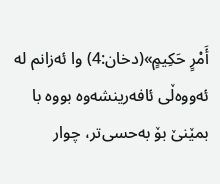أَمْرٍ حَكِيمٍ»(دخان:4) وا ئه‌‌‌‌زانم له ئه‌‌‌‌ووه‌‌‌‌ڵی ئافه‌‌‌‌رینشه‌‌‌‌وه بووه با بمێنێ بۆ به‌‌‌‌حسی‌‌‌‌تر، چوار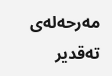مه‌‌‌‌رحه‌‌‌‌له‌‌‌‌ی ته‌‌‌‌قدیر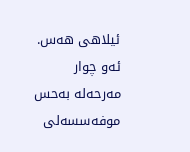ئیلاهی هه‌‌‌‌س. ئه‌‌‌‌و چوار مه‌‌‌‌رحه‌‌‌‌له به‌‌‌‌حس موفه‌‌‌‌سسه‌‌‌‌لی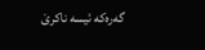گه‌‌‌‌ره‌‌‌‌که ئیسه ناکرێ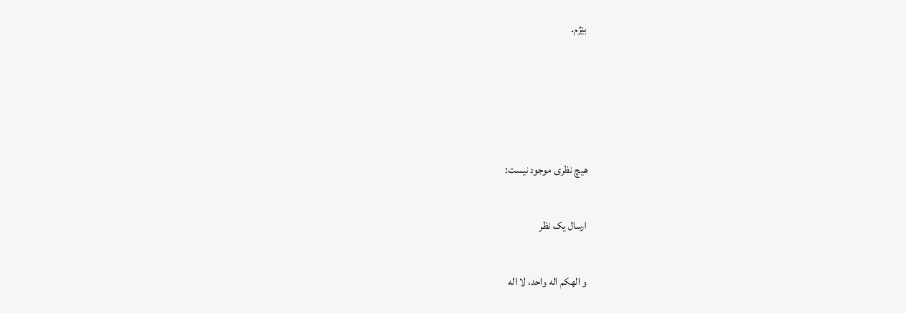بێژم.




هیچ نظری موجود نیست:

ارسال یک نظر

و الهکم اله واحد، لا اله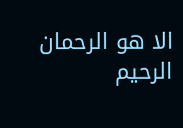الا هو الرحمان الرحیم